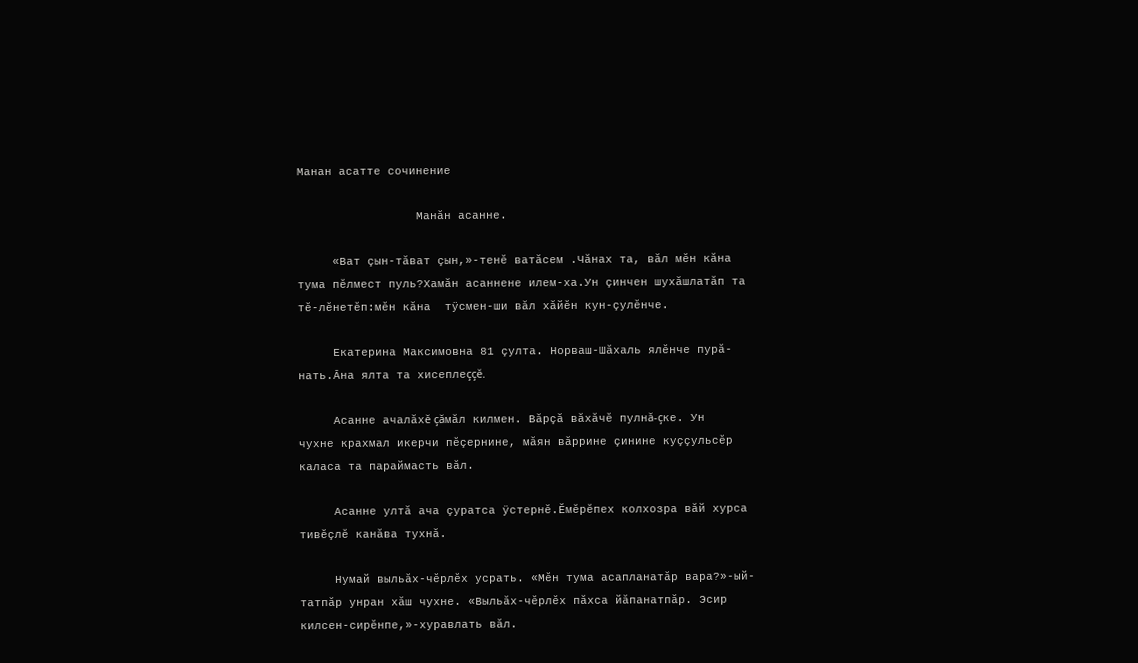Манан асатте сочинение

                 Манăн асанне.

     «Ват çын-тăват çын,»-тенĕ ватăсем .Чăнах та, вăл мĕн кăна тума пĕлмест пуль?Хамăн асаннене илем-ха.Ун çинчен шухăшлатăп та тĕ-лĕнетĕп:мĕн кăна  тÿсмен-ши вăл хăйĕн кун-çулĕнче.

     Екатерина Максимовна 81 çулта. Норваш-Шăхаль ялĕнче пурă- нать.Āна ялта та хисеплеççĕ.

     Асанне ачалăхĕ çăмăл килмен. Вăрçă вăхăчĕ пулнă-çке. Ун чухне крахмал икерчи пĕçернине, мăян вăррине çинине куççульсĕр каласа та параймасть вăл.

     Асанне ултă ача çуратса ÿстернĕ.Ĕмĕрĕпех колхозра вăй хурса тивĕçлĕ канăва тухнă.

     Нумай выльăх-чĕрлĕх усрать. «Мĕн тума асапланатăр вара?»-ый-татпăр унран хăш чухне. «Выльăх-чĕрлĕх пăхса йăпанатпăр. Эсир килсен-сирĕнпе,»-хуравлать вăл.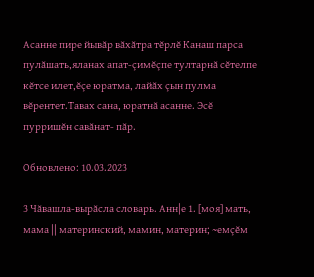Асанне пире йывăр вăхăтра тĕрлĕ Канаш парса пулăшать,яланах апат-çимĕçпе тултарнă сĕтелпе кĕтсе илет,ĕçе юратма, лайăх çын пулма вĕрентет.Тавах сана, юратнă асанне. Эсĕ пурришĕн савăнат- пăр.

Обновлено: 10.03.2023

3 Чăвашла-вырăсла словарь. Анн|е 1. [моя] мать, мама || материнский, мамин, материн; ~емçĕм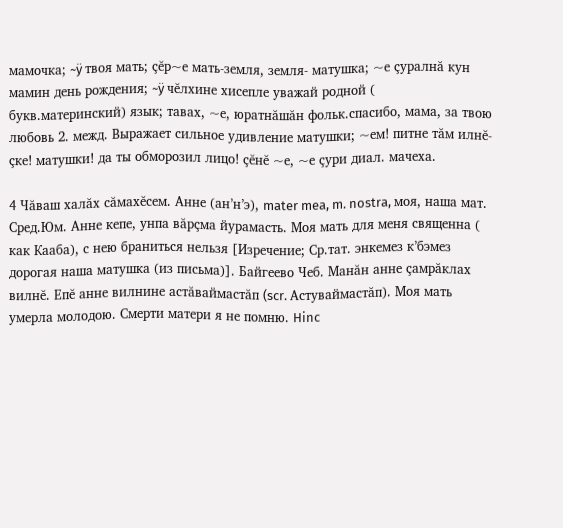мамочка; ~ÿ твоя мать; çĕр~е мать-земля, земля- матушка; ~е çуралнă кун мамин день рождения; ~ÿ чĕлхине хисепле уважай родной ( букв.материнский) язык; тавах, ~е, юратнăшăн фольк.спасибо, мама, за твою любовь 2. межд. Выражает сильное удивление матушки; ~ем! питне тăм илнĕ-çке! матушки! да ты обморозил лицо! çĕнĕ ~е, ~е çури диал. мачеха.

4 Чăваш халăх сăмахĕсем. Анне (ан’н’э), mater mea, m. nostra, моя, наша мат. Сред.Юм. Анне кепе, унпа вăрçма йурамасть. Моя мать для меня священна ( как Кааба), с нею браниться нельзя [Изречение; Ср.тат. энкемез к’бэмез дорогая наша матушка (из письма)]. Байгеево Чеб. Манăн анне çамрăклах вилнĕ. Епĕ анне вилнине астăваймастăп (scr. Астуваймастăп). Моя мать умерла молодою. Смерти матери я не помню. Hinc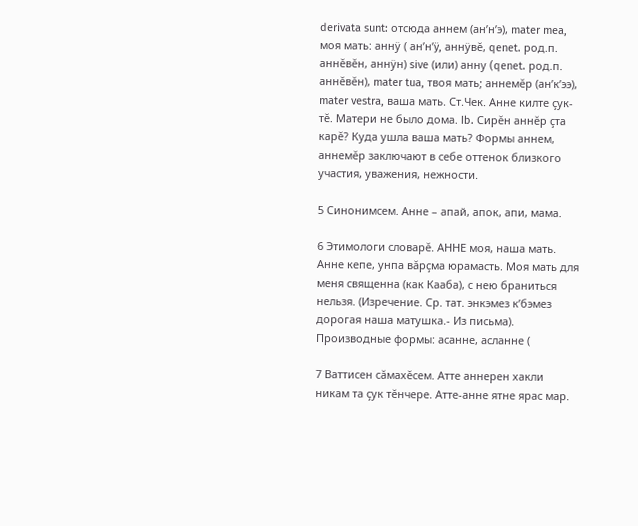derivata sunt: отсюда аннем (ан’н’э), mater mea, моя мать: аннÿ ( ан’н’ÿ, аннÿвĕ, qenet. род.п. аннĕвĕн, аннÿн) sive (или) анну (qenet. род.п. аннĕвĕн), mater tua, твоя мать; аннемĕр (ан’к’ээ), mater vestra, ваша мать. Ст.Чек. Анне килте çук-тĕ. Матери не было дома. Ib. Сирĕн аннĕр çта карĕ? Куда ушла ваша мать? Формы аннем, аннемĕр заключают в себе оттенок близкого участия, уважения, нежности.

5 Синонимсем. Анне – апай, апок, апи, мама.

6 Этимологи словарĕ. АННЕ моя, наша мать. Анне кепе, унпа вăрçма юрамасть. Моя мать для меня священна (как Кааба), с нею браниться нельзя. (Изречение. Ср. тат. энкэмез к’бэмез дорогая наша матушка.- Из письма). Производные формы: асанне, асланне (

7 Ваттисен сăмахĕсем. Атте аннерен хакли никам та çук тĕнчере. Атте-анне ятне ярас мар.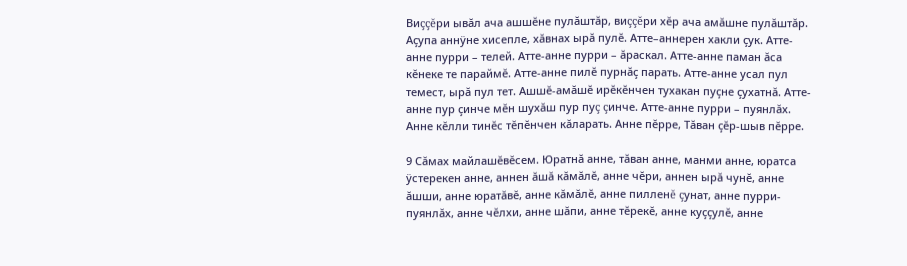Виççĕри ывăл ача ашшĕне пулăштăр, виççĕри хĕр ача амăшне пулăштăр. Аçупа аннÿне хисепле, хăвнах ырă пулĕ. Атте–аннерен хакли çук. Атте-анне пурри – телей. Атте-анне пурри – ăраскал. Атте-анне паман ăса кĕнеке те параймĕ. Атте-анне пилĕ пурнăç парать. Атте-анне усал пул темест, ырă пул тет. Ашшĕ-амăшĕ ирĕкĕнчен тухакан пуçне çухатнă. Атте-анне пур çинче мĕн шухăш пур пуç çинче. Атте-анне пурри – пуянлăх. Анне кĕлли тинĕс тĕпĕнчен кăларать. Анне пĕрре, Тăван çĕр-шыв пĕрре.

9 Сăмах майлашĕвĕсем. Юратнă анне, тăван анне, манми анне, юратса ÿстерекен анне, аннен ăшă кăмăлĕ, анне чĕри, аннен ырă чунĕ, анне ăшши, анне юратăвĕ, анне кăмăлĕ, анне пилленĕ çунат, анне пурри-пуянлăх, анне чĕлхи, анне шăпи, анне тĕрекĕ, анне куççулĕ, анне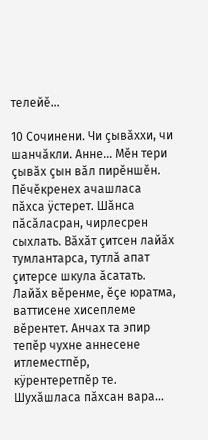телейĕ…

10 Сочинени. Чи çывăххи, чи шанчăкли. Анне… Мĕн тери çывăх çын вăл пирĕншĕн. Пĕчĕкренех ачашласа пăхса ÿстерет. Шăнса пăсăласран, чирлесрен сыхлать. Вăхăт çитсен лайăх тумлантарса, тутлă апат çитерсе шкула ăсатать. Лайăх вĕренме, ĕçе юратма, ваттисене хисеплеме вĕрентет. Анчах та эпир тепĕр чухне аннесене итлеместпĕр, кÿрентеретпĕр те. Шухăшласа пăхсан вара…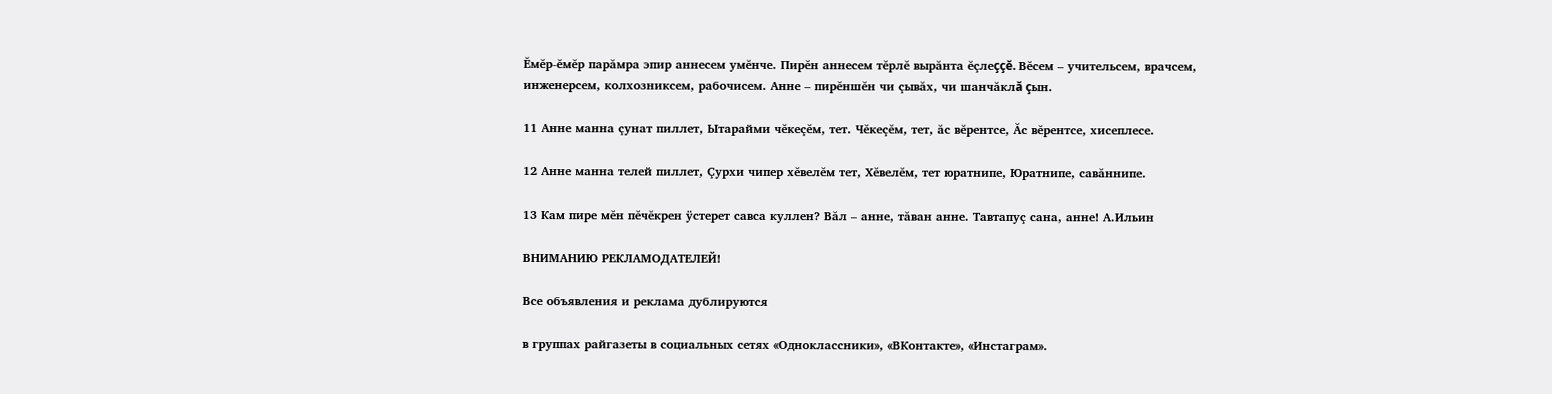Ĕмĕр-ĕмĕр парăмра эпир аннесем умĕнче. Пирĕн аннесем тĕрлĕ вырăнта ĕçлеççĕ. Вĕсем – учительсем, врачсем, инженерсем, колхозниксем, рабочисем. Анне – пирĕншĕн чи çывăх, чи шанчăклă çын.

11 Анне манна çунат пиллет, Ытарайми чĕкеçĕм, тет. Чĕкеçĕм, тет, ăс вĕрентсе, Ăс вĕрентсе, хисеплесе.

12 Анне манна телей пиллет, Çурхи чипер хĕвелĕм тет, Хĕвелĕм, тет юратнипе, Юратнипе, савăннипе.

13 Кам пире мĕн пĕчĕкрен ÿстерет савса куллен? Вăл – анне, тăван анне. Тавтапуç сана, анне! А.Ильин

ВНИМАНИЮ РЕКЛАМОДАТЕЛЕЙ!

Все объявления и реклама дублируются

в группах райгазеты в социальных сетях «Одноклассники», «ВКонтакте», «Инстаграм».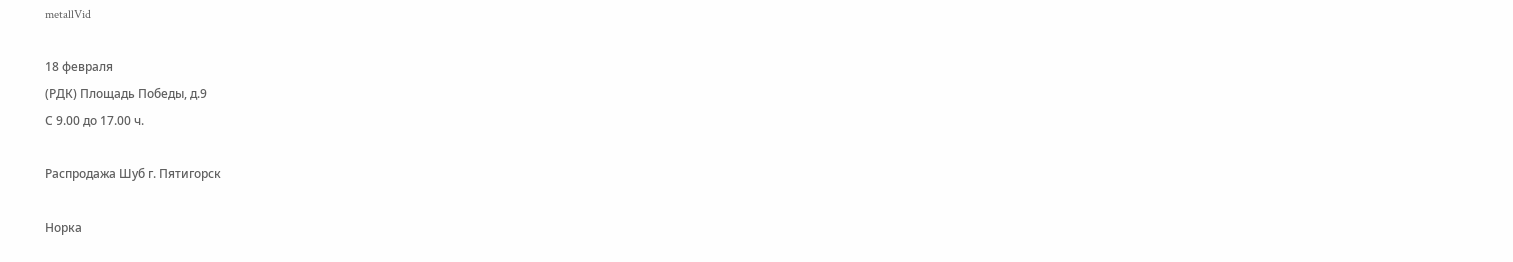metallVid

18 февраля
(РДК) Площадь Победы, д.9
С 9.00 до 17.00 ч.

Распродажа Шуб г. Пятигорск

Норка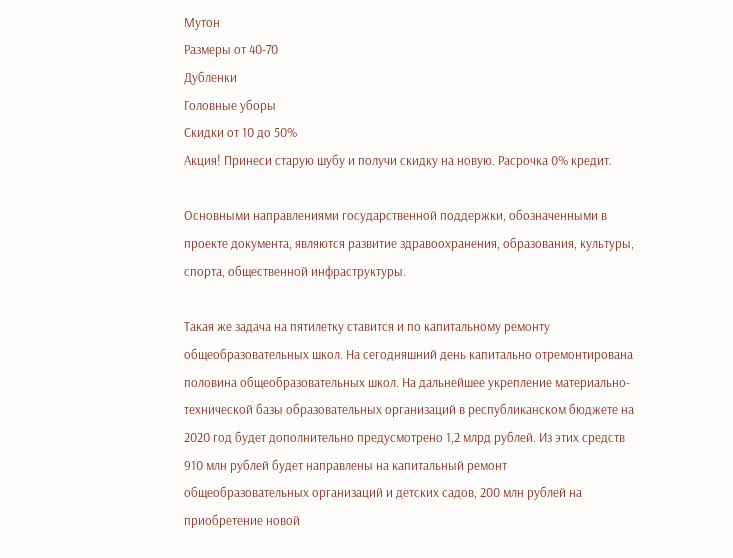Мутон
Размеры от 40-70
Дубленки
Головные уборы
Скидки от 10 до 50%
Акция! Принеси старую шубу и получи скидку на новую. Расрочка 0% кредит.

Основными направлениями государственной поддержки, обозначенными в проекте документа, являются развитие здравоохранения, образования, культуры, спорта, общественной инфраструктуры.

Такая же задача на пятилетку ставится и по капитальному ремонту общеобразовательных школ. На сегодняшний день капитально отремонтирована половина общеобразовательных школ. На дальнейшее укрепление материально-технической базы образовательных организаций в республиканском бюджете на 2020 год будет дополнительно предусмотрено 1,2 млрд рублей. Из этих средств 910 млн рублей будет направлены на капитальный ремонт общеобразовательных организаций и детских садов, 200 млн рублей на приобретение новой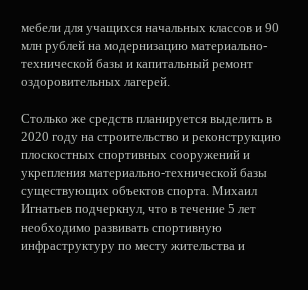мебели для учащихся начальных классов и 90 млн рублей на модернизацию материально-технической базы и капитальный ремонт оздоровительных лагерей.

Столько же средств планируется выделить в 2020 году на строительство и реконструкцию плоскостных спортивных сооружений и укрепления материально-технической базы существующих объектов спорта. Михаил Игнатьев подчеркнул, что в течение 5 лет необходимо развивать спортивную инфраструктуру по месту жительства и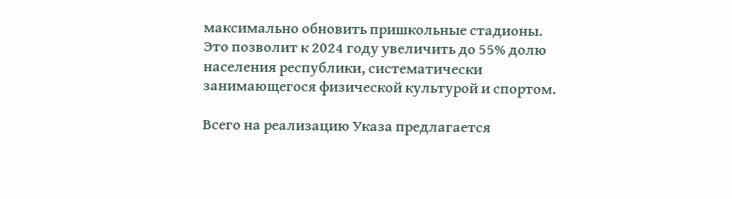максимально обновить пришкольные стадионы. Это позволит к 2024 году увеличить до 55% долю населения республики, систематически занимающегося физической культурой и спортом.

Всего на реализацию Указа предлагается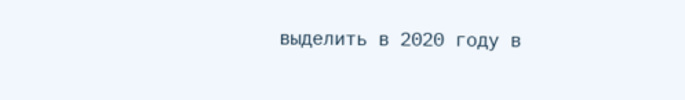выделить в 2020 году в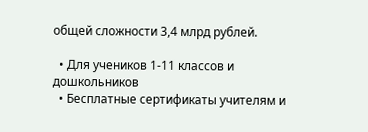общей сложности 3,4 млрд рублей.

  • Для учеников 1-11 классов и дошкольников
  • Бесплатные сертификаты учителям и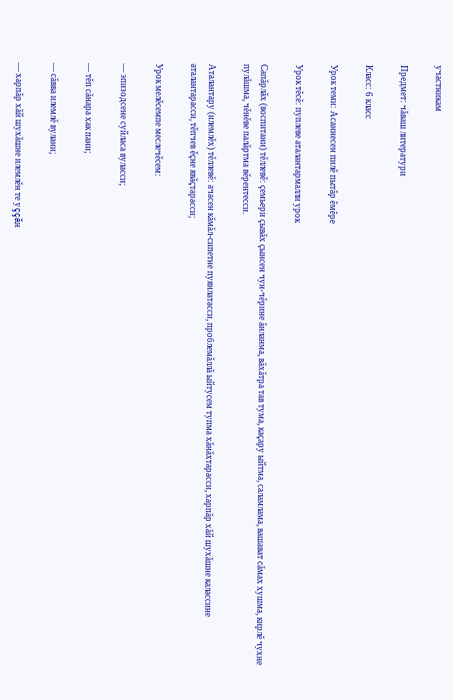участникам

Предмет: чăваш литератури

Класс: 6 класс

Урок теми: Асаннесен пилĕ пытăр ĕмĕре

Урок тĕсĕ: пуплеве аталантармалли урок

Сапăрлăх (воспитани) тĕллевĕ: çемьери çывăх çынсен чун-чĕрине ăнланма, вăхăтра тав тума, каçару ыйтма, саламлама, вашават сăмах хушма, кирлĕ чухне пулăшма, чĕнĕве палăртма вĕрентесси.

Аталантару (илемлĕх) тĕллевĕ: ачасен кăмăл-сипетне пуянлатасси, проблемăллă ыйтусем тупма хăнăхтарасси, харпăр хăй шухăшне калассине аталантарасси, тěпчев ěçне явăçтарасси;

Урок мелĕсемпе меслечĕсем:

— эпизодсене суйласа вуласси;

— тĕп сăнара хак пани;

— сăвва илемлĕ вулани;

— харпăр хăй шухăшне илемлĕн те уççăн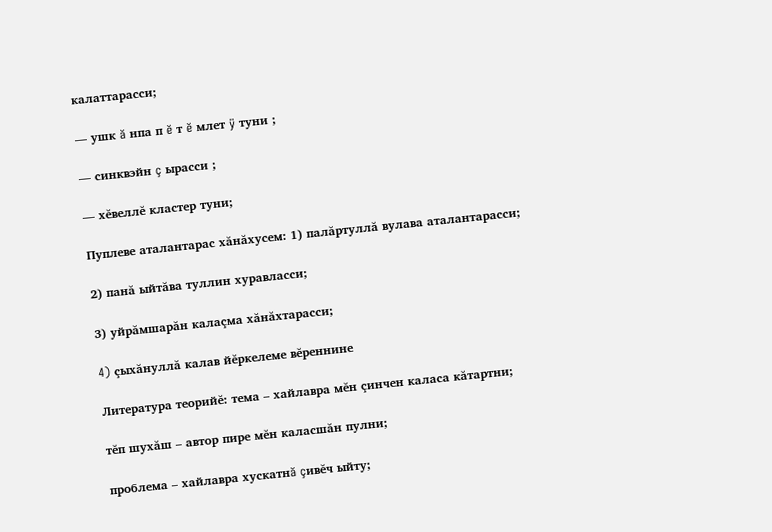калаттарасси;

— ушк ă нпа п ĕ т ĕ млет ÿ туни ;

— синквэйн ç ырасси ;

— хĕвеллĕ кластер туни;

Пуплеве аталантарас хăнăхусем: 1) палăртуллă вулава аталантарасси;

2) панă ыйтăва туллин хуравласси;

3) уйрăмшарăн калаçма хăнăхтарасси;

4) çыхăнуллă калав йĕркелеме вĕреннине

Литература теорийĕ: тема – хайлавра мĕн çинчен каласа кăтартни;

тĕп шухăш – автор пире мĕн каласшăн пулни;

проблема – хайлавра хускатнă çивĕч ыйту;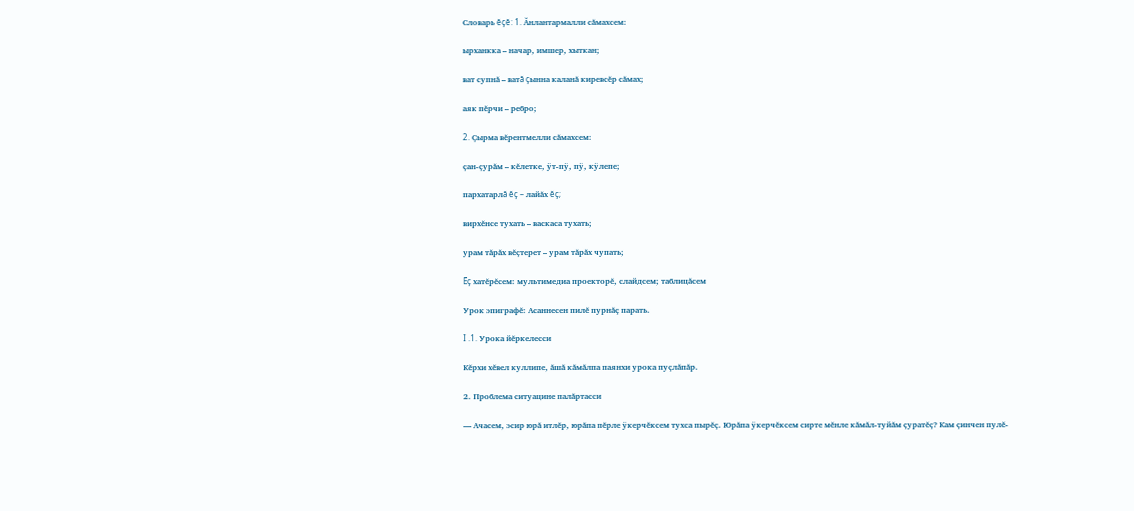Словарь ĕçĕ: 1. Ăнлантармалли сăмахсем:

ырханкка – начар, имшер, хыткан;

ват супнă – ватă çынна каланă киревсĕр сăмах;

аяк пĕрчи – ребро;

2. Çырма вĕрентмелли сăмахсем:

çан-çурăм – кĕлетке, ÿт-пÿ, пÿ, кÿлепе;

пархатарлă ĕç – лайăх ĕç;

вирхĕнсе тухать – васкаса тухать;

урам тăрăх вĕçтерет – урам тăрăх чупать;

Ĕç хатĕрĕсем: мультимедиа проекторĕ, слайдсем; таблицăсем

Урок эпиграфĕ: Асаннесен пилĕ пурнăç парать.

I .1. Урока йĕркелесси

Кĕрхи хĕвел куллипе, ăшă кăмăлпа паянхи урока пуçлăпăр.

2. Проблема ситуацине палăртасси

— Ачасем, эсир юрă итлĕр, юрăпа пĕрле ÿкерчĕксем тухса пырĕç. Юрăпа ÿкерчĕксем сирте мĕнле кăмăл-туйăм çуратĕç? Кам çинчен пулĕ-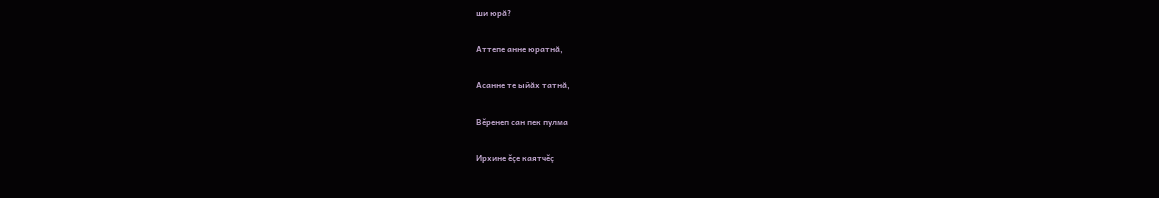ши юрă?

Аттепе анне юратнă,

Асанне те ыйăх татнă,

Вěренеп сан пек пулма

Ирхине ěçе каятчěç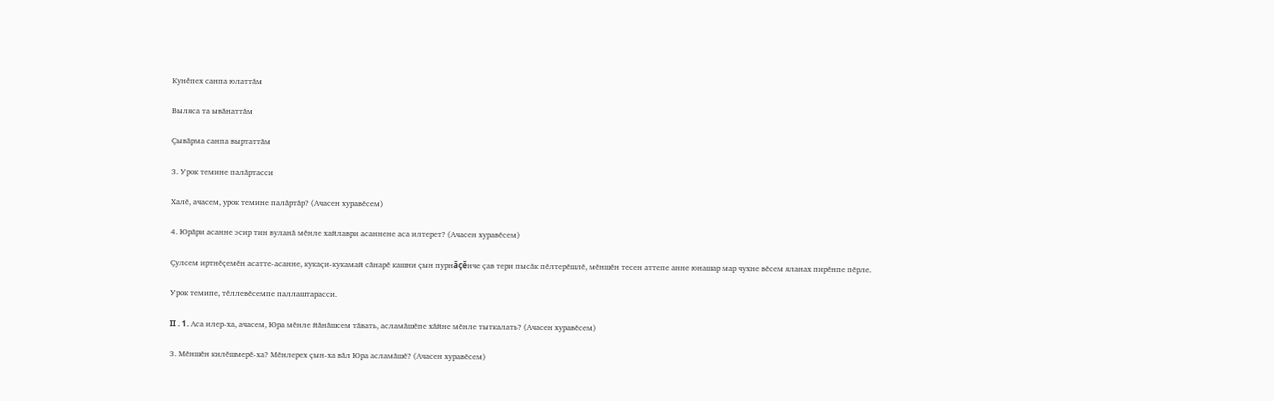Кунěпех санпа юлаттăм

Выляса та ывăнаттăм

Çывăрма санпа выртаттăм

3. Урок темине палăртасси

Халĕ, ачасем, урок темине палăртăр? (Ачасен хуравĕсем)

4. Юрăри асанне эсир тин вуланă мĕнле хайлаври асаннене аса илтерет? (Ачасен хуравĕсем)

Çулсем иртнĕçемĕн асатте-асанне, кукаçи-кукамай сăнарĕ кашни çын пурнăçĕнче çав тери пысăк пĕлтерĕшлĕ, мĕншĕн тесен аттепе анне юнашар мар чухне вĕсем яланах пирĕнпе пĕрле.

Урок темипе, тĕллевĕсемпе паллаштарасси.

II . 1. Аса илер-ха, ачасем, Юра мĕнле йăнăшсем тăвать, асламăшĕпе хăйне мĕнле тыткалать? (Ачасен хуравĕсем)

3. Мĕншĕн килĕшмерĕ-ха? Мĕнлерех çын-ха вăл Юра асламăшĕ? (Ачасен хуравĕсем)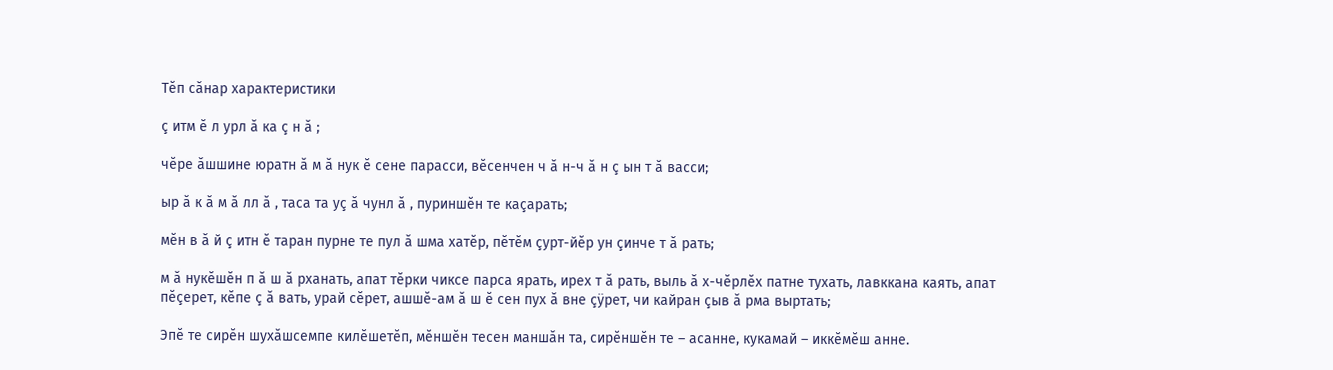Тĕп сăнар характеристики

ç итм ĕ л урл ă ка ç н ă ;

чĕре ăшшине юратн ă м ă нук ĕ сене парасси, вĕсенчен ч ă н-ч ă н ç ын т ă васси;

ыр ă к ă м ă лл ă , таса та уç ă чунл ă , пуриншĕн те каçарать;

мĕн в ă й ç итн ĕ таран пурне те пул ă шма хатĕр, пĕтĕм çурт-йĕр ун çинче т ă рать;

м ă нукĕшĕн п ă ш ă рханать, апат тĕрки чиксе парса ярать, ирех т ă рать, выль ă х-чĕрлĕх патне тухать, лавккана каять, апат пĕçерет, кĕпе ç ă вать, урай сĕрет, ашшĕ-ам ă ш ĕ сен пух ă вне çÿрет, чи кайран çыв ă рма выртать;

Эпĕ те сирĕн шухăшсемпе килĕшетĕп, мĕншĕн тесен маншăн та, сирĕншĕн те – асанне, кукамай – иккĕмĕш анне.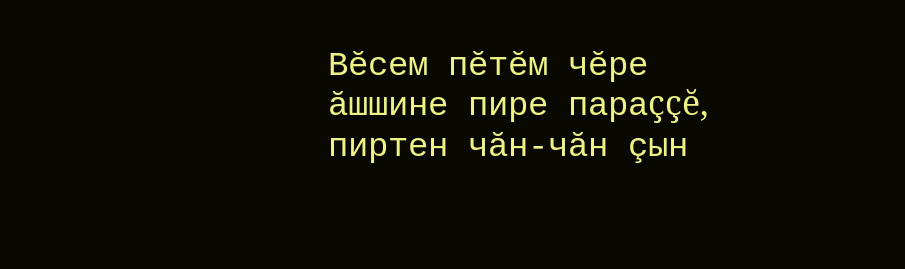Вĕсем пĕтĕм чĕре ăшшине пире параççĕ, пиртен чăн-чăн çын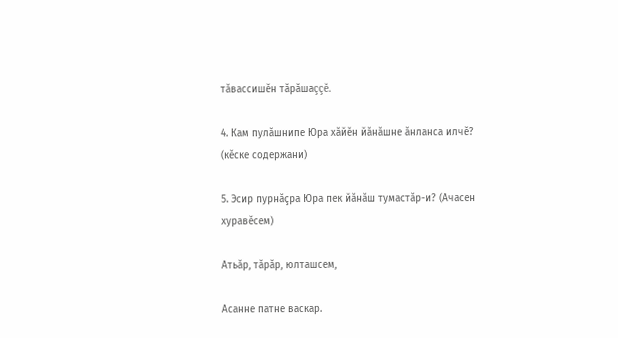тăвассишĕн тăрăшаççĕ.

4. Кам пулăшнипе Юра хăйĕн йăнăшне ăнланса илчĕ? (кĕске содержани)

5. Эсир пурнăçра Юра пек йăнăш тумастăр-и? (Ачасен хуравĕсем)

Атьăр, тăрăр, юлташсем,

Асанне патне васкар.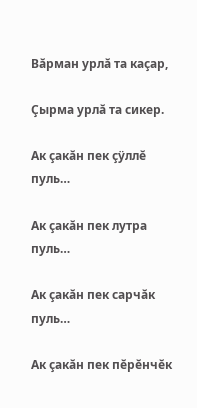Вăрман урлă та каçар,

Çырма урлă та сикер.

Ак çакăн пек çÿллĕ пуль…

Ак çакăн пек лутра пуль…

Ак çакăн пек сарчăк пуль…

Ак çакăн пек пĕрĕнчĕк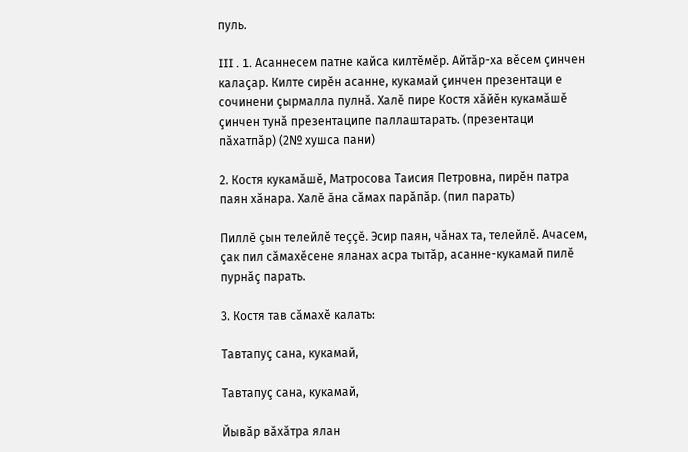пуль.

III . 1. Асаннесем патне кайса килтĕмĕр. Айтăр-ха вĕсем çинчен калаçар. Килте сирĕн асанне, кукамай çинчен презентаци е сочинени çырмалла пулнă. Халĕ пире Костя хăйĕн кукамăшĕ çинчен тунă презентаципе паллаштарать. (презентаци пăхатпăр) (2№ хушса пани)

2. Костя кукамăшĕ, Матросова Таисия Петровна, пирĕн патра паян хăнара. Халĕ ăна сăмах парăпăр. (пил парать)

Пиллĕ çын телейлĕ теççĕ. Эсир паян, чăнах та, телейлĕ. Ачасем, çак пил сăмахĕсене яланах асра тытăр, асанне-кукамай пилĕ пурнăç парать.

3. Костя тав сăмахĕ калать:

Тавтапуç сана, кукамай,

Тавтапуç сана, кукамай,

Йывăр вăхăтра ялан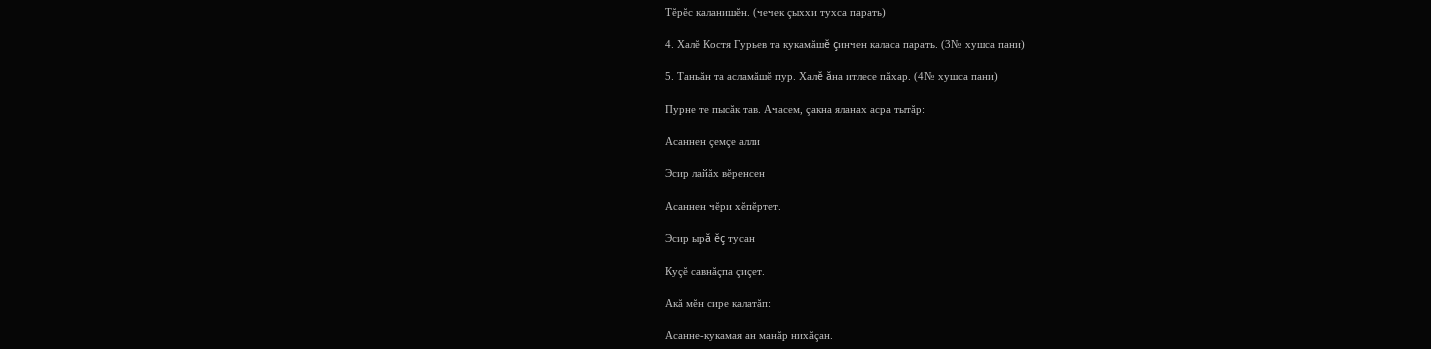Тĕрĕс каланишĕн. (чечек çыххи тухса парать)

4. Халĕ Костя Гурьев та кукамăшĕ çинчен каласа парать. (3№ хушса пани)

5. Таньăн та асламăшĕ пур. Халĕ ăна итлесе пăхар. (4№ хушса пани)

Пурне те пысăк тав. Ачасем, çакна яланах асра тытăр:

Асаннен çемçе алли

Эсир лайăх вĕренсен

Асаннен чĕри хĕпĕртет.

Эсир ырă ĕç тусан

Куçĕ савнăçпа çиçет.

Акă мĕн сире калатăп:

Асанне-кукамая ан манăр нихăçан.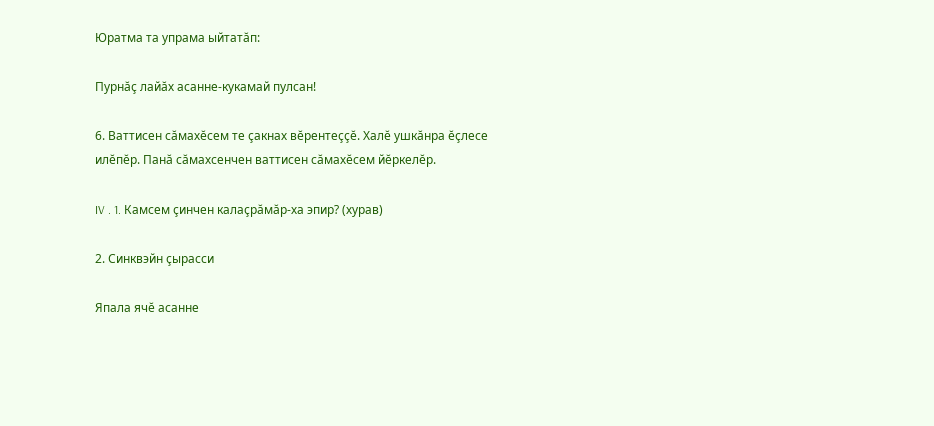Юратма та упрама ыйтатăп:

Пурнăç лайăх асанне-кукамай пулсан!

6. Ваттисен сăмахĕсем те çакнах вĕрентеççĕ. Халĕ ушкăнра ĕçлесе илĕпĕр. Панă сăмахсенчен ваттисен сăмахĕсем йĕркелĕр.

IV . 1. Камсем çинчен калаçрăмăр-ха эпир? (хурав)

2. Синквэйн çырасси

Япала ячĕ асанне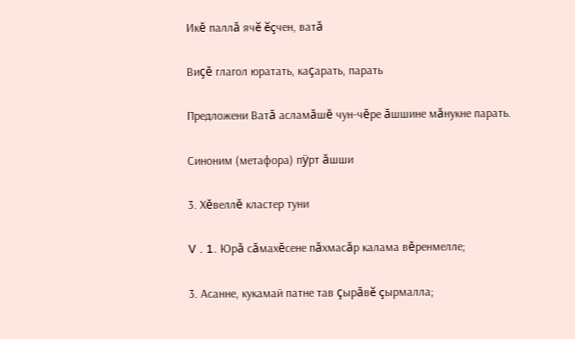Икĕ паллă ячĕ ĕçчен, ватă

Виçĕ глагол юратать, каçарать, парать

Предложени Ватă асламăшĕ чун-чĕре ăшшине мăнукне парать.

Синоним (метафора) пÿрт ăшши

3. Хĕвеллĕ кластер туни

V . 1. Юрă сăмахĕсене пăхмасăр калама вĕренмелле;

3. Асанне, кукамай патне тав çырăвě çырмалла;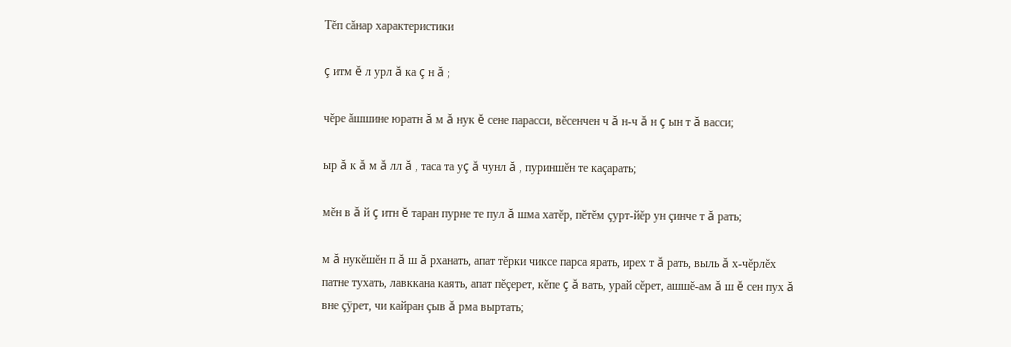Тĕп сăнар характеристики

ç итм ĕ л урл ă ка ç н ă ;

чĕре ăшшине юратн ă м ă нук ĕ сене парасси, вĕсенчен ч ă н-ч ă н ç ын т ă васси;

ыр ă к ă м ă лл ă , таса та уç ă чунл ă , пуриншĕн те каçарать;

мĕн в ă й ç итн ĕ таран пурне те пул ă шма хатĕр, пĕтĕм çурт-йĕр ун çинче т ă рать;

м ă нукĕшĕн п ă ш ă рханать, апат тĕрки чиксе парса ярать, ирех т ă рать, выль ă х-чĕрлĕх патне тухать, лавккана каять, апат пĕçерет, кĕпе ç ă вать, урай сĕрет, ашшĕ-ам ă ш ĕ сен пух ă вне çÿрет, чи кайран çыв ă рма выртать;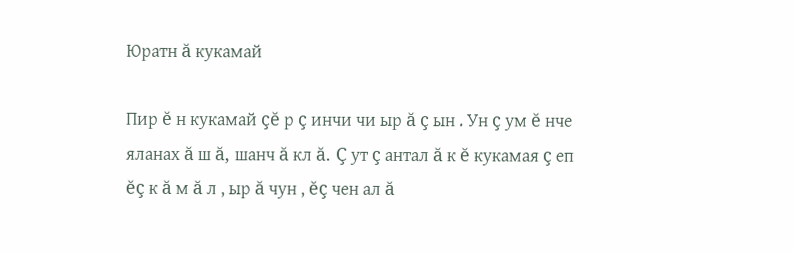Юратн ă кукамай

Пир ĕ н кукамай çĕ р ç инчи чи ыр ă ç ын . Ун ç ум ĕ нче яланах ă ш ă, шанч ă кл ă. Ç ут ç антал ă к ĕ кукамая ç еп ĕç к ă м ă л , ыр ă чун , ĕç чен ал ă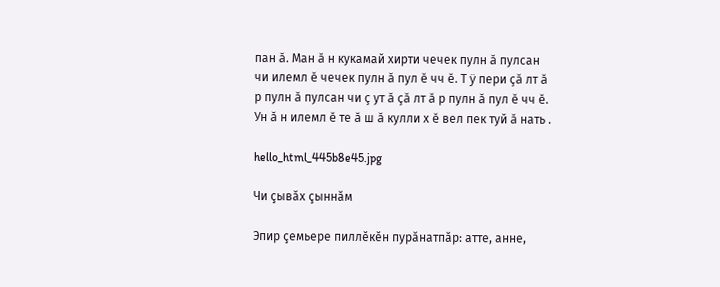пан ă. Ман ă н кукамай хирти чечек пулн ă пулсан чи илемл ĕ чечек пулн ă пул ĕ чч ĕ. Т ÿ пери çă лт ă р пулн ă пулсан чи ç ут ă çă лт ă р пулн ă пул ĕ чч ĕ. Ун ă н илемл ĕ те ă ш ă кулли х ĕ вел пек туй ă нать .

hello_html_445b8e45.jpg

Чи çывăх çыннăм

Эпир çемьере пиллĕкĕн пурăнатпăр: атте, анне,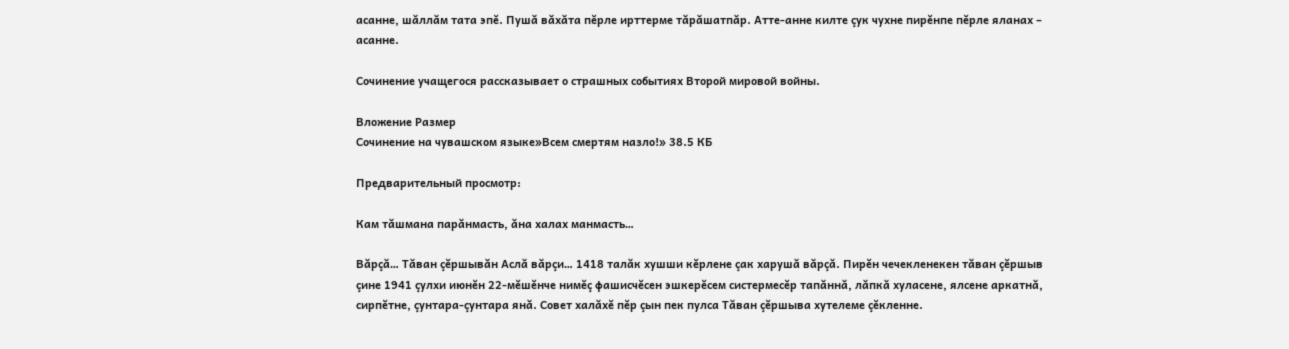асанне, шăллăм тата эпĕ. Пушă вăхăта пĕрле ирттерме тăрăшатпăр. Атте-анне килте çук чухне пирĕнпе пĕрле яланах – асанне.

Сочинение учащегося рассказывает о страшных событиях Второй мировой войны.

Вложение Размер
Сочинение на чувашском языке»Всем смертям назло!» 38.5 КБ

Предварительный просмотр:

Кам тăшмана парăнмасть, ăна халах манмасть…

Вăрçă… Тăван çĕршывăн Аслă вăрçи… 1418 талăк хушши кĕрлене çак харушă вăрçă. Пирĕн чечекленекен тăван çĕршыв çине 1941 çулхи июнĕн 22-мĕшĕнче нимĕç фашисчĕсен эшкерĕсем систермесĕр тапăннă, лăпкă хуласене, ялсене аркатнă, сирпĕтне, çунтара-çунтара янă. Совет халăхĕ пĕр çын пек пулса Тăван çĕршыва хутелеме çĕкленне.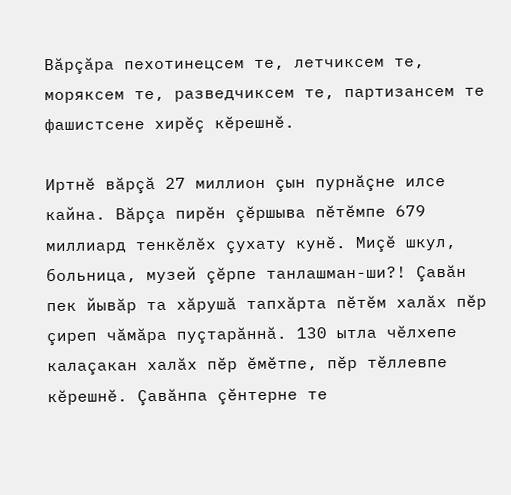Вăрçăра пехотинецсем те, летчиксем те, моряксем те, разведчиксем те, партизансем те фашистсене хирĕç кĕрешнĕ.

Иртнĕ вăрçă 27 миллион çын пурнăçне илсе кайна. Вăрçа пирĕн çĕршыва пĕтĕмпе 679 миллиард тенкĕлĕх çухату кунĕ. Миçĕ шкул, больница, музей çĕрпе танлашман-ши?! Çавăн пек йывăр та хăрушă тапхăрта пĕтĕм халăх пĕр çиреп чăмăра пуçтарăннă. 130 ытла чĕлхепе калаçакан халăх пĕр ĕмĕтпе, пĕр тĕллевпе кĕрешнĕ. Çавăнпа çĕнтерне те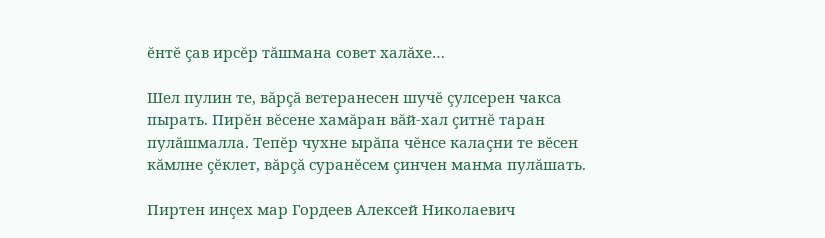ĕнтĕ çав ирсĕр тăшмана совет халăхе…

Шел пулин те, вăрçă ветеранесен шучĕ çулсерен чакса пырать. Пирĕн вĕсене хамăран вăй-хал çитнĕ таран пулăшмалла. Тепĕр чухне ырăпа чĕнсе калаçни те вĕсен кăмлне çĕклет, вăрçă суранĕсем çинчен манма пулăшать.

Пиртен инçех мар Гордеев Алексей Николаевич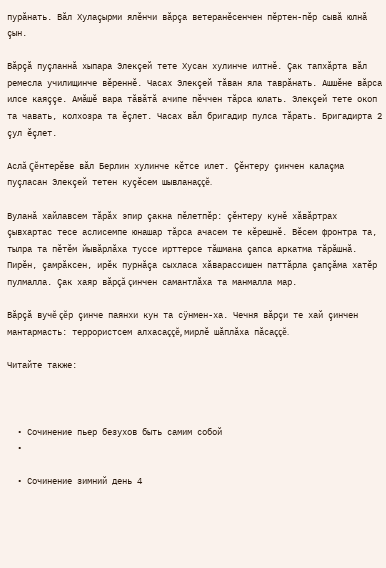пурăнать. Вăл Хулаçырми ялĕнчи вăрçа ветеранĕсенчен пĕртен-пĕр сывă юлнă çын.

Вăрçă пуçланнă хыпара Элекçей тете Хусан хулинче илтнĕ. Çак тапхăрта вăл ремесла училищинче вĕреннĕ. Часах Элекçей тăван яла таврăнать. Ашшĕне вăрса илсе каяççе. Амăшĕ вара тăвăтă ачипе пĕччен тăрса юлать. Элекçей тете окоп та чавать, колхозра та ĕçлет. Часах вăл бригадир пулса тăрать. Бригадирта 2 çул ĕçлет.

Аслă Çĕнтерĕве вăл Берлин хулинче кĕтсе илет. Çĕнтеру çинчен калаçма пуçласан Элекçей тетен куçĕсем шывланаççĕ.

Вуланă хайлавсем тăрăх эпир çакна пĕлетпĕр: çĕнтеру кунĕ хăвăртрах çывхартас тесе аслисемпе юнашар тăрса ачасем те кĕрешнĕ. Вĕсем фронтра та, тылра та пĕтĕм йывăрлăха туссе ирттерсе тăшмана çапса аркатма тăрăшнă. Пирĕн, çамрăксен, ирĕк пурнăçа сыхласа хăварассишен паттăрла çапçăма хатĕр пулмалла. Çак хаяр вăрçă çинчен самантлăха та манмалла мар.

Вăрçă вучĕ çĕр çинче паянхи кун та сÿнмен-ха. Чечня вăрçи те хай çинчен мантармасть: террористсем алхасаççĕ, мирлĕ шăплăха пăсаççĕ.

Читайте также:



  • Сочинение пьер безухов быть самим собой
  •

  • Сочинение зимний день 4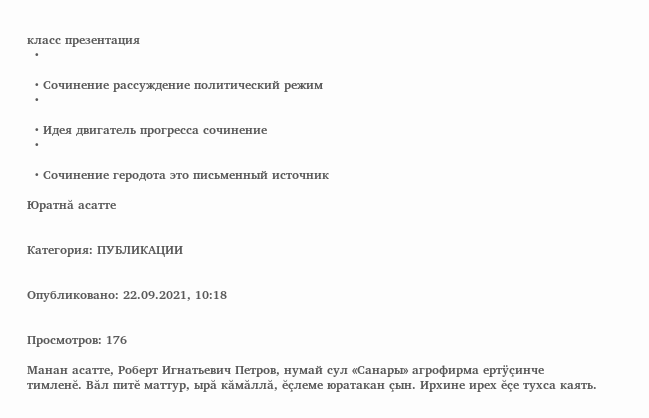класс презентация
  •

  • Сочинение рассуждение политический режим
  •

  • Идея двигатель прогресса сочинение
  •

  • Сочинение геродота это письменный источник

Юратнă асатте


Категория: ПУБЛИКАЦИИ


Опубликовано: 22.09.2021, 10:18


Просмотров: 176

Манaн асатте, Роберт Игнатьевич Петров, нумай cул «Санары» агрофирма ертÿçинче тимленĕ. Вăл питĕ маттур, ырă кăмăллă, ĕçлеме юратакан çын. Ирхине ирех ĕçе тухса каять.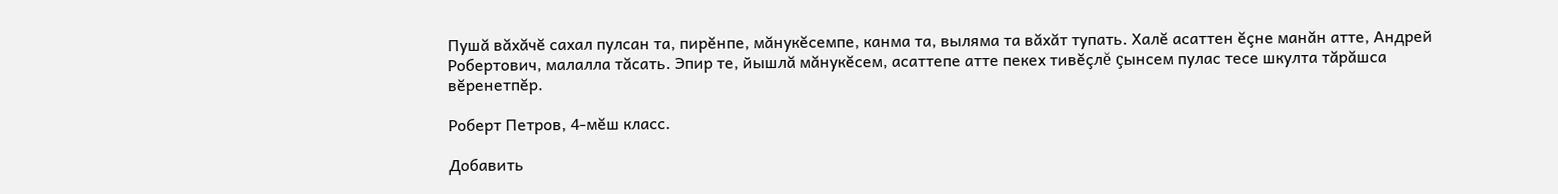Пушă вăхăчĕ сахал пулсан та, пирĕнпе, мăнукĕсемпе, канма та, выляма та вăхăт тупать. Халĕ асаттен ĕçне манăн атте, Андрей Робертович, малалла тăсать. Эпир те, йышлă мăнукĕсем, асаттепе атте пекех тивĕçлĕ çынсем пулас тесе шкулта тăрăшса вĕренетпĕр.

Роберт Петров, 4-мĕш класс.

Добавить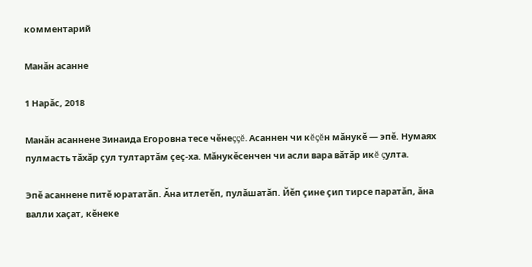комментарий

Манăн асанне

1 Нарăс, 2018

Манăн асаннене Зинаида Егоровна тесе чĕнеççĕ. Асаннен чи кĕçĕн мăнукĕ — эпĕ. Нумаях пулмасть тăхăр çул тултартăм çеç-ха. Мăнукĕсенчен чи асли вара вăтăр икĕ çулта.

Эпĕ асаннене питĕ юрататăп. Ăна итлетĕп, пулăшатăп. Йĕп çине çип тирсе паратăп, ăна валли хаçат, кĕнеке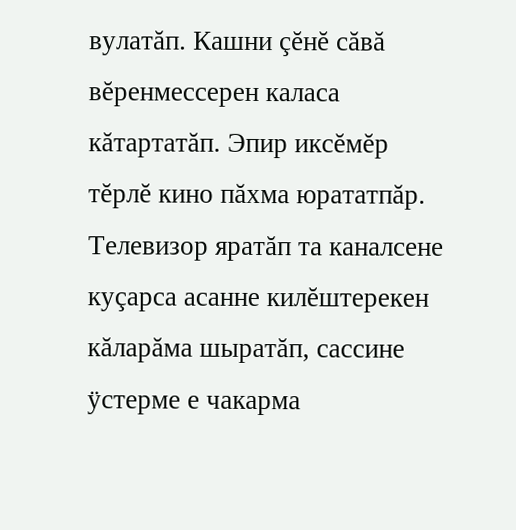вулатăп. Кашни çĕнĕ сăвă вĕренмессерен каласа кăтартатăп. Эпир иксĕмĕр тĕрлĕ кино пăхма юрататпăр. Телевизор яратăп та каналсене куçарса асанне килĕштерекен кăларăма шыратăп, сассине ÿстерме е чакарма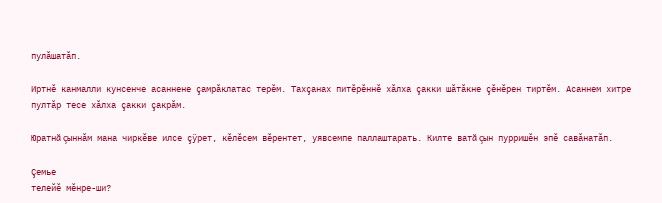пулăшатăп.

Иртнĕ канмалли кунсенче асаннене çамрăклатас терĕм. Тахçанах питĕрĕннĕ хăлха çакки шăтăкне çĕнĕрен тиртĕм. Асаннем хитре пултăр тесе хăлха çакки çакрăм.

Юратнă çыннăм мана чиркĕве илсе çÿрет, кĕлĕсем вĕрентет, уявсемпе паллаштарать. Килте ватă çын пурришĕн эпĕ савăнатăп.

Çемье
телейĕ мĕнре-ши?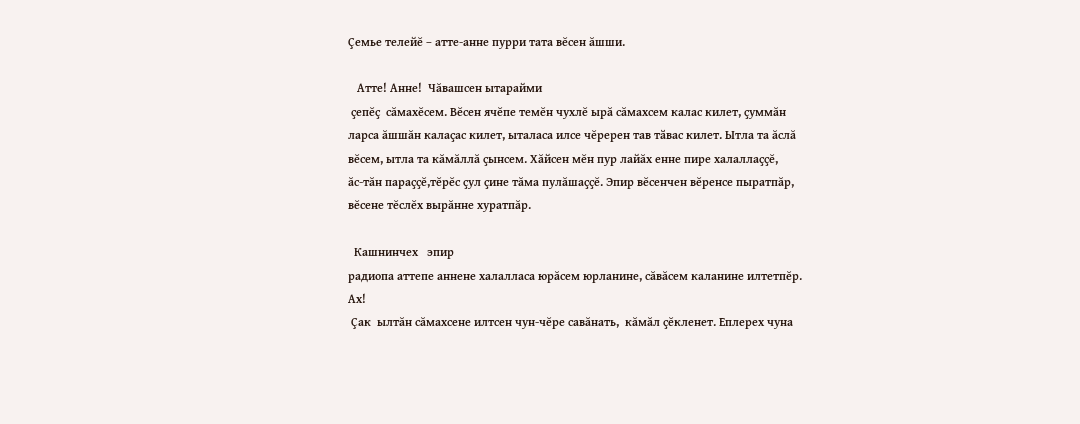Ҫемье телейĕ – атте-анне пурри тата вĕсен ăшши.

   Атте! Анне!  Чăвашсен ытарайми
 ҫепĕҫ  сăмахĕсем. Вĕсен ячĕпе темĕн чухлĕ ырă сăмахсем калас килет, ҫуммăн
ларса ăшшăн калаҫас килет, ыталаса илсе чĕререн тав тӑвас килет. Ытла та ăслă
вĕсем, ытла та кăмăллă ҫынсем. Хăйсен мĕн пур лайăх енне пире халаллаҫҫĕ,
ăс-тăн параҫҫĕ,тĕрĕс ҫул ҫине тăма пулăшаҫҫĕ. Эпир вĕсенчен вĕренсе пыратпăр,
вĕсене тĕслĕх вырăнне хуратпăр.

  Кашнинчех   эпир
радиопа аттепе аннене халалласа юрăсем юрланине, сăвăсем каланине илтетпĕр.  Ах!
 Ҫак  ылтăн сăмахсене илтсен чун-чĕре савăнать,  кăмăл ҫĕкленет. Еплерех чуна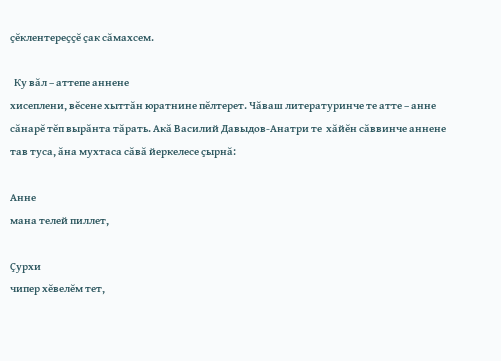ҫĕклентереҫҫĕ ҫак сăмахсем.

  Ку вăл – аттепе аннене
хисеплени, вĕсене хыттăн юратнине пĕлтерет. Чăваш литературинче те атте – анне
сăнарĕ тĕп вырăнта тăрать. Акă Василий Давыдов-Анатри те  хăйĕн сăввинче аннене
тав туса, ăна мухтаса сăвă йеркелесе ҫырнă:

Анне
мана телей пиллет,

Ҫурхи
чипер хĕвелĕм тет,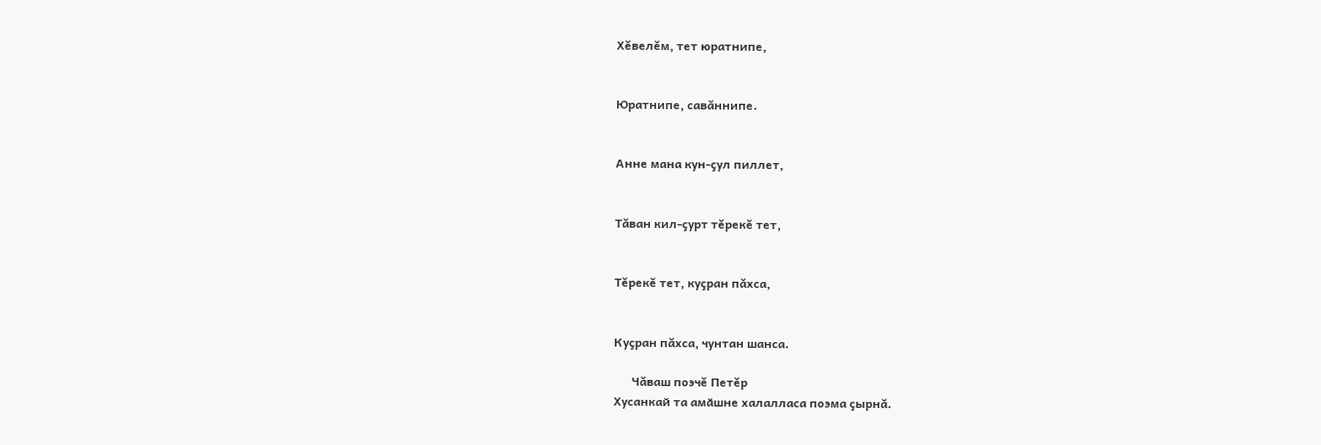Хĕвелĕм, тет юратнипе,


Юратнипе, савăннипе.


Анне мана кун-ҫул пиллет,


Тăван кил-ҫурт тĕрекĕ тет,


Тĕрекĕ тет, куҫран пăхса,


Куҫран пăхса, чунтан шанса.

      Чăваш поэчĕ Петĕр
Хусанкай та амӑшне халалласа поэма ҫырнă.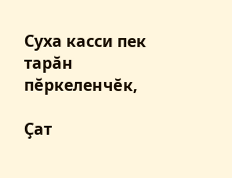Суха касси пек тарăн пĕркеленчĕк,

Ҫат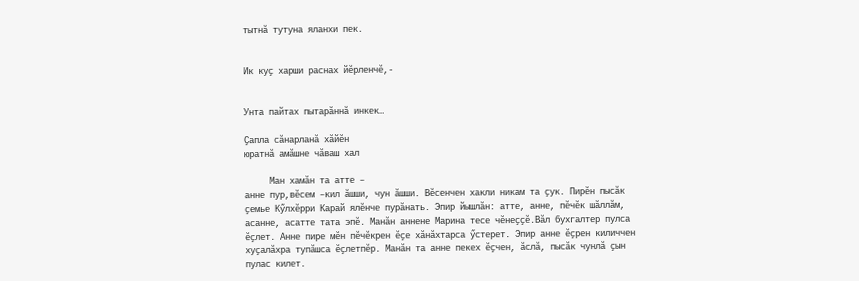тытнă тутуна яланхи пек.


Ик куҫ харши раснах йĕрленчĕ,-


Унта пайтах пытарăннă инкек…

Ҫапла сăнарланă хăйĕн
юратнă амăшне чӑваш хал

     Ман хамăн та атте –
анне пур,вĕсем –кил ăшши, чун ăшши. Вĕсенчен хакли никам та ҫук. Пирĕн пысăк
ҫемье Кӳлхĕрри Карай ялĕнче пурăнать. Эпир йышлăн: атте, анне, пĕчĕк шăллăм,
асанне, асатте тата эпĕ. Манăн аннене Марина тесе чĕнеҫҫĕ.Вăл бухгалтер пулса
ĕҫлет. Анне пире мĕн пĕчĕкрен ĕҫе хăнăхтарса ӳстерет. Эпир анне ĕҫрен киличчен
хуҫалăхра тупăшса ĕҫлетпĕр. Манăн та анне пекех ĕҫчен, ăслă, пысăк чунлă ҫын
пулас килет.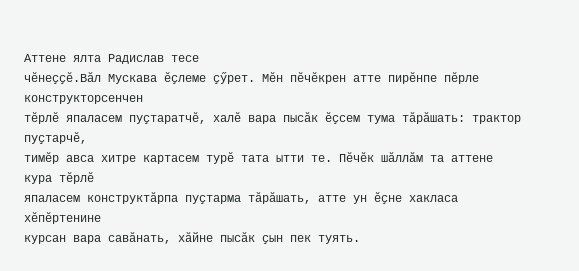Аттене ялта Радислав тесе
чĕнеҫҫĕ.Вăл Мускава ĕҫлеме ҫӳрет. Мĕн пĕчĕкрен атте пирĕнпе пĕрле конструкторсенчен
тĕрлĕ япаласем пуҫтаратчĕ, халĕ вара пысăк ĕҫсем тума тăрăшать: трактор пуҫтарчĕ,
тимĕр авса хитре картасем турĕ тата ытти те. Пĕчĕк шăллăм та аттене кура тĕрлĕ
япаласем конструктăрпа пуҫтарма тăрăшать, атте ун ĕҫне хакласа  хĕпĕртенине
курсан вара савӑнать, хăйне пысăк ҫын пек туять.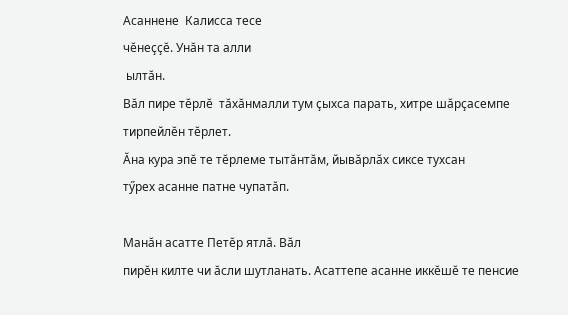Асаннене  Калисса тесе
чĕнеҫҫĕ. Унăн та алли
 ылтăн.
Вăл пире тĕрлĕ  тăхăнмалли тум ҫыхса парать, хитре шăрҫасемпе тирпейлĕн тĕрлет.
Ăна кура эпĕ те тĕрлеме тытăнтăм, йывăрлăх сиксе тухсан
тӳрех асанне патне чупатӑп.

Манăн асатте Петĕр ятлă. Вăл
пирĕн килте чи ăсли шутланать. Асаттепе асанне иккĕшĕ те пенсие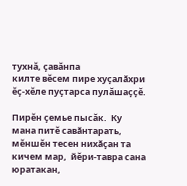тухнă, ҫавăнпа
килте вĕсем пире хуҫалӑхри ĕҫ-хĕле пуҫтарса пулăшаҫҫĕ.

Пирĕн ҫемье пысăк.  Ку
мана питĕ савӑнтарать, мĕншĕн тесен нихӑҫан та кичем мар,  йĕри-тавра сана
юратакан,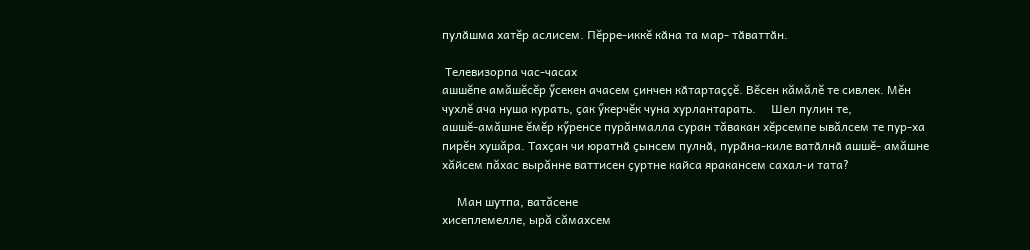пулӑшма хатĕр аслисем. Пĕрре-иккĕ кӑна та мар- тӑваттӑн.

 Телевизорпа час-часах
ашшĕпе амăшĕсĕр ӳсекен ачасем ҫинчен кӑтартаҫҫĕ. Вĕсен кăмăлĕ те сивлек. Мĕн
чухлĕ ача нуша курать, ҫак ӳкерчĕк чуна хурлантарать.     Шел пулин те,
ашшĕ-амăшне ĕмĕр кӳренсе пурăнмалла суран тăвакан хĕрсемпе ывăлсем те пур-ха
пирĕн хушăра. Тахҫан чи юратнӑ ҫынсем пулнӑ, пурӑна-киле ватӑлнӑ ашшĕ- амăшне
хăйсем пăхас вырăнне ваттисен ҫуртне кайса яракансем сахал-и тата?

     Ман шутпа, ватăсене
хисеплемелле, ырă сăмахсем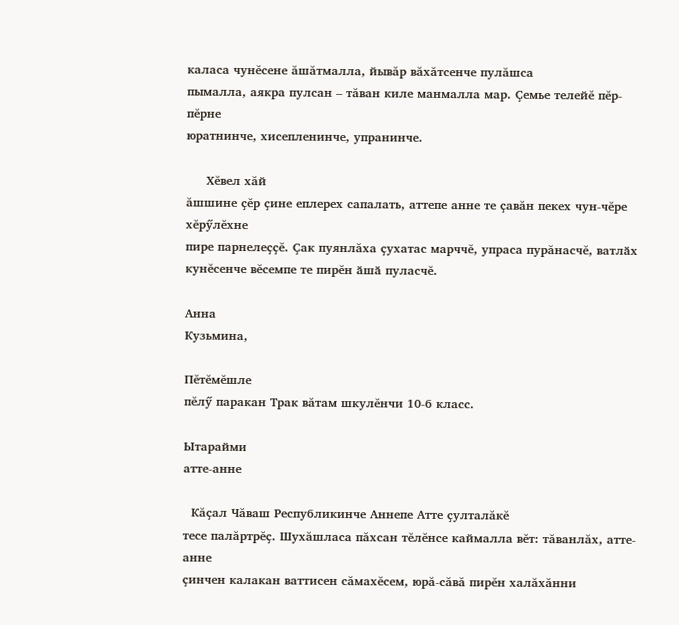каласа чунĕсене ăшăтмалла, йывăр вăхăтсенче пулăшса
пымалла, аякра пулсан – тăван киле манмалла мар. Ҫемье телейĕ пĕр-пĕрне
юратнинче, хисепленинче, упранинче.

     Хĕвел хăй
ăшшине ҫĕр ҫине еплерех сапалать, аттепе анне те ҫавăн пекех чун-чĕре хĕрӳлĕхне
пире парнелеҫҫĕ. Ҫак пуянлăха ҫухатас марччĕ, упраса пурăнасчĕ, ватлӑх
кунĕсенче вĕсемпе те пирĕн ӑшӑ пуласчĕ.

Анна
Кузьмина,

Пĕтĕмĕшле
пĕлӳ паракан Трак вăтам шкулĕнчи 10-б класс.

Ытарайми
атте-анне

  Кăҫал Чăваш Республикинче Аннепе Атте ҫулталăкĕ
тесе палăртрĕҫ. Шухăшласа пăхсан тĕлĕнсе каймалла вĕт: тăванлăх, атте-анне
ҫинчен калакан ваттисен сăмахĕсем, юрă-сăвă пирĕн халăхăнни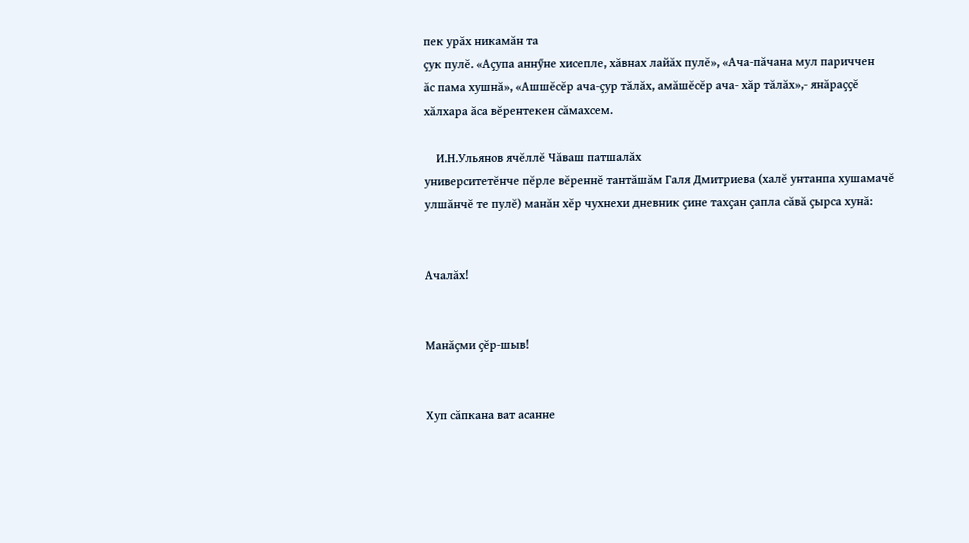пек урăх никамăн та
ҫук пулĕ. «Аҫупа аннӳне хисепле, хăвнах лайăх пулĕ», «Ача-пăчана мул париччен
ăс пама хушнă», «Ашшĕсĕр ача-ҫур тăлăх, амăшĕсĕр ача- хăр тăлăх»,- янăраҫҫĕ
хăлхара ăса вĕрентекен сăмахсем.

    И.Н.Ульянов ячĕллĕ Чăваш патшалăх
университетĕнче пĕрле вĕреннĕ тантăшăм Галя Дмитриева (халĕ унтанпа хушамачĕ
улшăнчĕ те пулĕ) манăн хĕр чухнехи дневник ҫине тахҫан ҫапла сăвă ҫырса хунă:


Ачалăх!


Манăҫми ҫĕр-шыв!


Хуп сăпкана ват асанне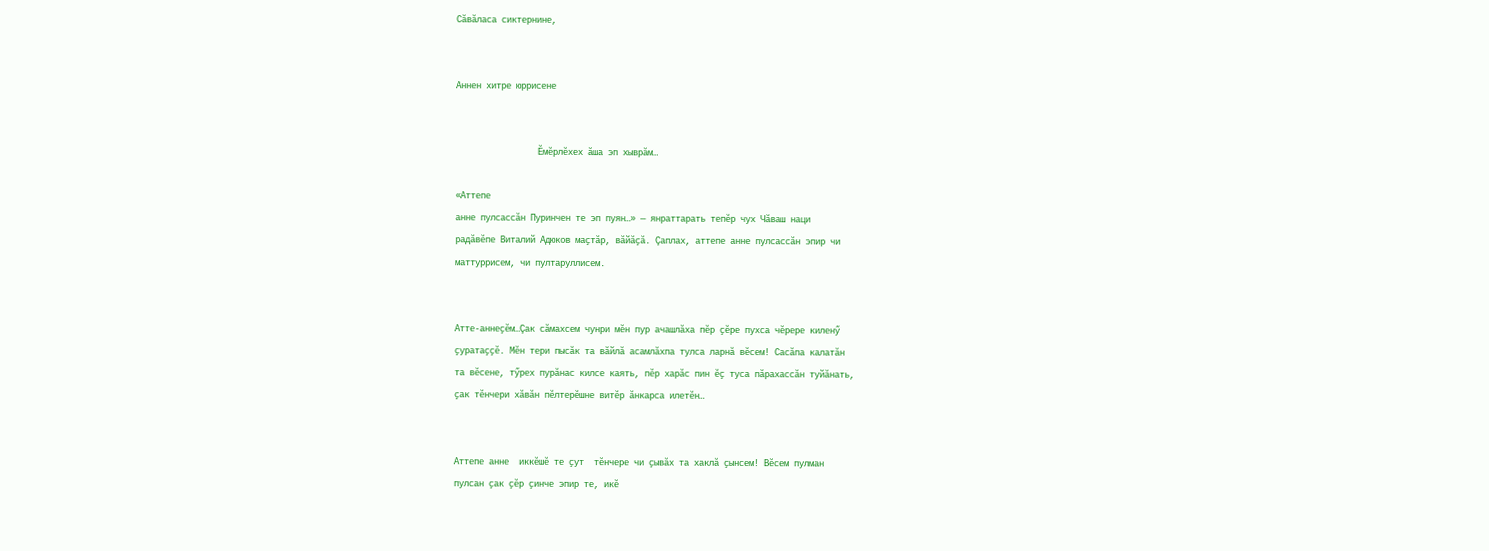Сăвăласа сиктернине,


Аннен хитре юррисене


                                         Ĕмĕрлĕхех ăша эп хыврăм…

«Аттепе
анне пулсассăн Пуринчен те эп пуян…» — янраттарать тепĕр чух Чăваш наци
радăвĕпе Виталий Адюков маҫтăр, вăйăҫă. Çаплах, аттепе анне пулсассӑн эпир чи
маттуррисем, чи пултаруллисем.


Атте-аннеҫĕм…Çак сăмахсем чунри мĕн пур ачашлăха пĕр ҫĕре пухса чĕрере киленӳ
ҫуратаҫҫĕ. Мĕн тери пысăк та вăйлă асамлăхпа тулса ларнă вĕсем! Сасăпа калатăн
та вĕсене, тӳрех пурăнас килсе каять, пĕр харăс пин ĕҫ туса пăрахассăн туйăнать,
ҫак тĕнчери хăвăн пĕлтерĕшне витĕр ăнкарса илетĕн…


Аттепе анне  иккĕшĕ те ҫут  тĕнчере чи ҫывăх та хаклă ҫынсем! Вĕсем пулман
пулсан ҫак ҫĕр ҫинче эпир те, икĕ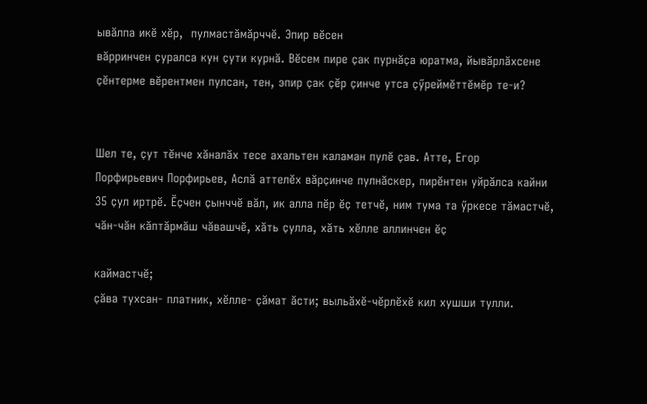ывăлпа икĕ хĕр,  пулмастăмăрччĕ. Эпир вĕсен
вăрринчен ҫуралса кун ҫути курнă. Вĕсем пире ҫак пурнăҫа юратма, йывăрлăхсене
ҫĕнтерме вĕрентмен пулсан, тен, эпир ҫак ҫĕр ҫинче утса ҫӳреймĕттĕмĕр те-и?


Шел те, ҫут тĕнче хăналăх тесе ахальтен каламан пулĕ ҫав. Атте, Егор
Порфирьевич Порфирьев, Аслă аттелĕх вăрҫинче пулнăскер, пирĕнтен уйрăлса кайни
35 ҫул иртрĕ. Ĕҫчен ҫынччĕ вăл, ик алла пĕр ĕҫ тетчĕ, ним тума та ӳркесе тăмастчĕ,
чăн-чăн кăптăрмăш чăвашчĕ, хăть ҫулла, хăть хĕлле аллинчен ĕҫ

каймастчĕ;
ҫăва тухсан- платник, хĕлле- ҫăмат ăсти; выльăхĕ-чĕрлĕхĕ кил хушши тулли.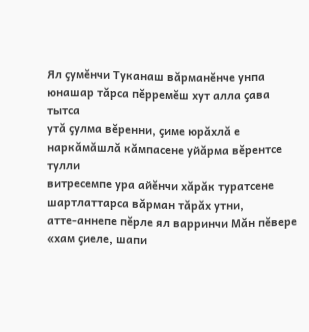Ял ҫумĕнчи Туканаш вăрманĕнче унпа юнашар тăрса пĕрремĕш хут алла ҫава тытса
утă ҫулма вĕренни, ҫиме юрăхлă е наркăмăшлă кăмпасене уйăрма вĕрентсе тулли
витресемпе ура айĕнчи хăрăк туратсене шартлаттарса вăрман тăрăх утни,
атте-аннепе пĕрле ял варринчи Мăн пĕвере «хам ҫиеле, шапи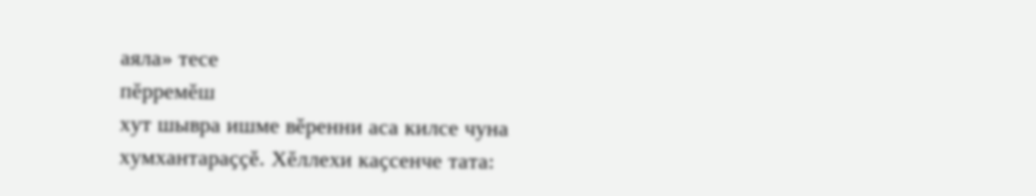аяла» тесе
пĕрремĕш
хут шывра ишме вĕренни аса килсе чуна хумхантараҫҫĕ. Хĕллехи каҫсенче тата: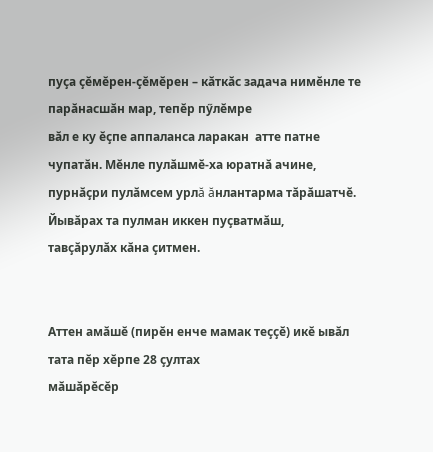пуҫа ҫĕмĕрен-ҫĕмĕрен – кăткăс задача нимĕнле те парăнасшăн мар, тепĕр пӳлĕмре
вăл е ку ĕҫпе аппаланса ларакан  атте патне  чупатăн. Мĕнле пулăшмĕ-ха юратнă ачине,
пурнăҫри пулăмсем урлă ăнлантарма тăрăшатчĕ. Йывăрах та пулман иккен пуҫватмăш,
тавҫăрулăх кăна ҫитмен.


Аттен амăшĕ (пирĕн енче мамак теҫҫĕ) икĕ ывăл тата пĕр хĕрпе 28 ҫултах
мăшăрĕсĕр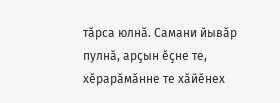тăрса юлнă. Самани йывăр пулнă, арҫын ĕҫне те, хĕрарăмăнне те хăйĕнех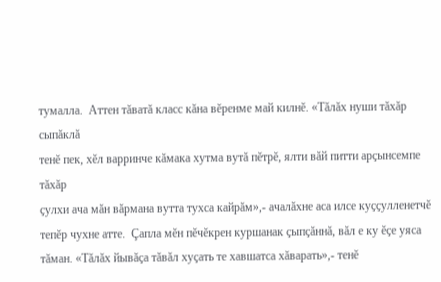тумалла.  Аттен тăватă класс кăна вĕренме май килнĕ. «Тăлăх нуши тăхăр сыпăклă
тенĕ пек, хĕл варринче кăмака хутма вутă пĕтрĕ, ялти вăй питти арҫынсемпе тăхăр
ҫулхи ача мăн вăрмана вутта тухса кайрăм»,- ачалăхне аса илсе куҫҫулленетчĕ
тепĕр чухне атте.  Çапла мĕн пĕчĕкрен куршанак ҫыпҫăннă, вăл е ку ĕҫе уяса
тăман. «Тăлăх йывăҫа тăвăл хуҫать те хавшатса хăварать»,- тенĕ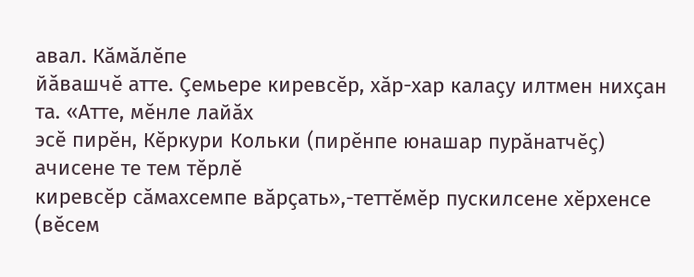авал. Кăмăлĕпе
йăвашчĕ атте. Çемьере киревсĕр, хăр-хар калаҫу илтмен нихҫан та. «Атте, мĕнле лайăх
эсĕ пирĕн, Кĕркури Кольки (пирĕнпе юнашар пурăнатчĕҫ) ачисене те тем тĕрлĕ
киревсĕр сăмахсемпе вăрҫать»,-теттĕмĕр пускилсене хĕрхенсе (вĕсем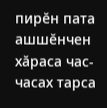пирĕн пата ашшĕнчен
хăраса час-часах тарса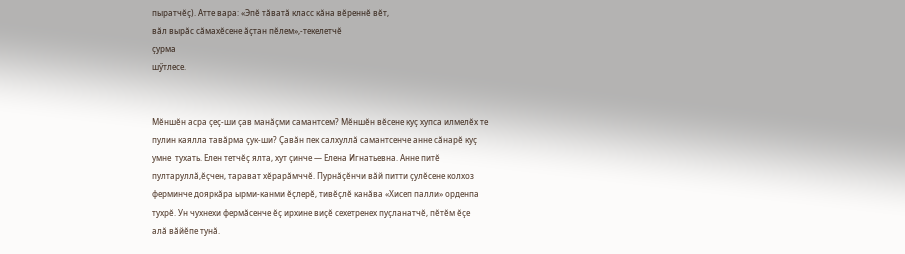пыратчĕҫ). Атте вара: «Эпĕ тăватă класс кăна вĕреннĕ вĕт,
вăл вырăс сăмахĕсене ăҫтан пĕлем»,-текелетчĕ
ҫурма
шӳтлесе.


Мĕншĕн асра ҫеҫ-ши ҫав манăҫми самантсем? Мĕншĕн вĕсене куҫ хупса илмелĕх те
пулин каялла тавăрма ҫук-ши? Çавăн пек салхуллă самантсенче анне сăнарĕ куҫ
умне  тухать. Елен тетчĕҫ ялта, хут ҫинче — Елена Игнатьевна. Анне питĕ
пултаруллă,ĕҫчен, тарават хĕрарăмччĕ. Пурнăҫĕнчи вăй питти ҫулĕсене колхоз
ферминче дояркăра ырми-канми ĕҫлерĕ, тивĕҫлĕ канăва «Хисеп палли» орденпа
тухрĕ. Ун чухнехи фермăсенче ĕҫ ирхине виҫĕ сехетренех пуҫланатчĕ, пĕтĕм ĕҫе
алă вăйĕпе тунă.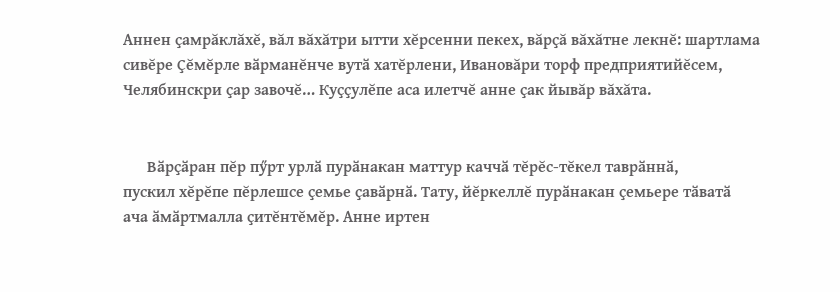Аннен ҫамрăклăхĕ, вăл вăхăтри ытти хĕрсенни пекех, вăрҫă вăхăтне лекнĕ: шартлама
сивĕре Ҫĕмĕрле вӑрманĕнче вутӑ хатĕрлени, Ивановăри торф предприятийĕсем,
Челябинскри ҫар завочĕ… Куҫҫулĕпе аса илетчĕ анне ҫак йывăр вăхăта.


      Вӑрҫӑран пĕр пӳрт урлӑ пурӑнакан маттур каччӑ тĕрĕс-тĕкел таврӑннӑ,
пускил хĕрĕпе пĕрлешсе ҫемье ҫавӑрнӑ. Тату, йĕркеллĕ пурӑнакан ҫемьере тӑватӑ
ача ӑмӑртмалла ҫитĕнтĕмĕр. Анне иртен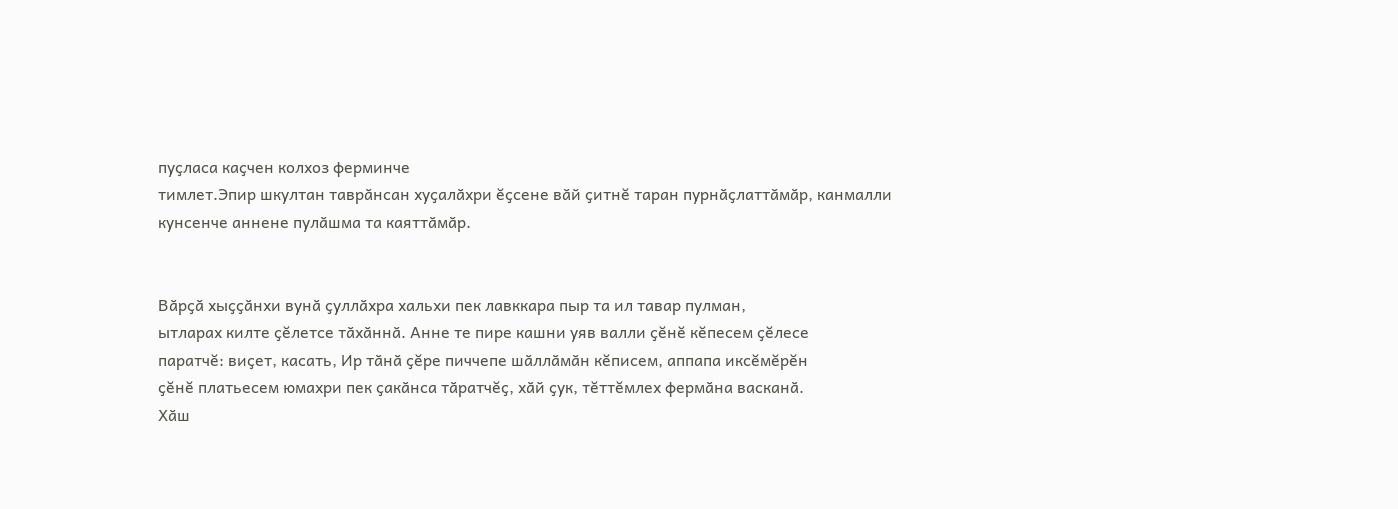пуҫласа каҫчен колхоз ферминче
тимлет.Эпир шкултан таврӑнсан хуҫалӑхри ĕҫсене вӑй ҫитнĕ таран пурнӑҫлаттӑмӑр, канмалли
кунсенче аннене пулӑшма та каяттӑмӑр.


Вӑрҫӑ хыҫҫӑнхи вунӑ ҫуллӑхра хальхи пек лавккара пыр та ил тавар пулман,
ытларах килте ҫĕлетсе тӑхӑннӑ. Анне те пире кашни уяв валли ҫĕнĕ кĕпесем ҫĕлесе
паратчĕ: виҫет, касать, Ир тӑнӑ ҫĕре пиччепе шӑллӑмӑн кĕписем, аппапа иксĕмĕрĕн
ҫĕнĕ платьесем юмахри пек ҫакӑнса тӑратчĕҫ, хӑй ҫук, тĕттĕмлех фермӑна васканӑ.
Хӑш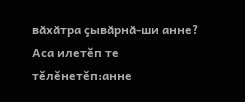вӑхӑтра ҫывӑрнӑ-ши анне? Аса илетĕп те тĕлĕнетĕп:анне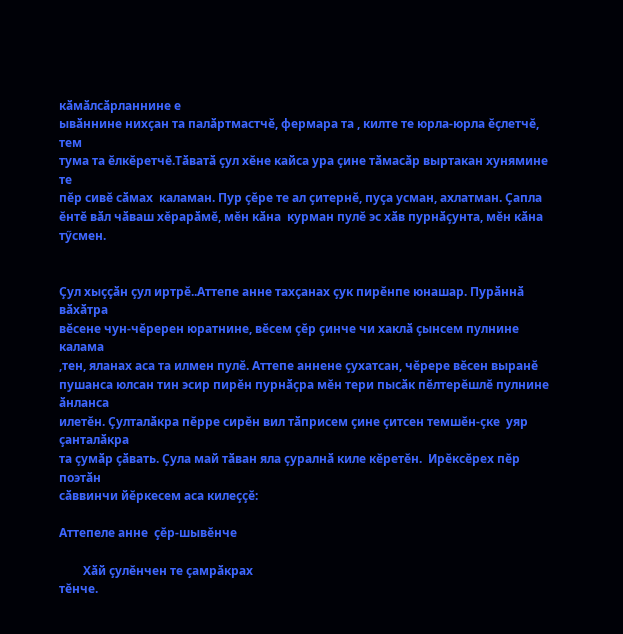кӑмӑлсӑрланнине е
ывӑннине нихҫан та палӑртмастчĕ, фермара та , килте те юрла-юрла ĕҫлетчĕ, тем
тума та ĕлкĕретчĕ.Тӑватӑ ҫул хĕне кайса ура ҫине тӑмасӑр выртакан хунямине те
пĕр сивĕ сӑмах  каламан. Пур ҫĕре те ал ҫитернĕ, пуҫа усман, ахлатман. Ҫапла
ĕнтĕ вӑл чӑваш хĕрарӑмĕ, мĕн кӑна  курман пулĕ эс хӑв пурнӑҫунта, мĕн кӑна
тӳсмен.


Ҫул хыҫҫӑн ҫул иртрĕ..Аттепе анне тахҫанах ҫук пирĕнпе юнашар. Пурӑннӑ вӑхӑтра
вĕсене чун-чĕререн юратнине, вĕсем ҫĕр ҫинче чи хаклӑ ҫынсем пулнине калама
,тен, яланах аса та илмен пулĕ. Аттепе аннене ҫухатсан, чĕрере вĕсен выранĕ
пушанса юлсан тин эсир пирĕн пурнӑҫра мĕн тери пысӑк пĕлтерĕшлĕ пулнине ӑнланса
илетĕн. Ҫулталӑкра пĕрре сирĕн вил тӑприсем ҫине ҫитсен темшĕн-ҫке  уяр ҫанталӑкра
та ҫумӑр ҫӑвать. Ҫула май тӑван яла ҫуралнӑ киле кĕретĕн.  Ирĕксĕрех пĕр поэтӑн
сӑввинчи йĕркесем аса килеҫҫĕ:

Аттепеле анне  ҫĕр-шывĕнче

        Хӑй ҫулĕнчен те ҫамрӑкрах
тĕнче.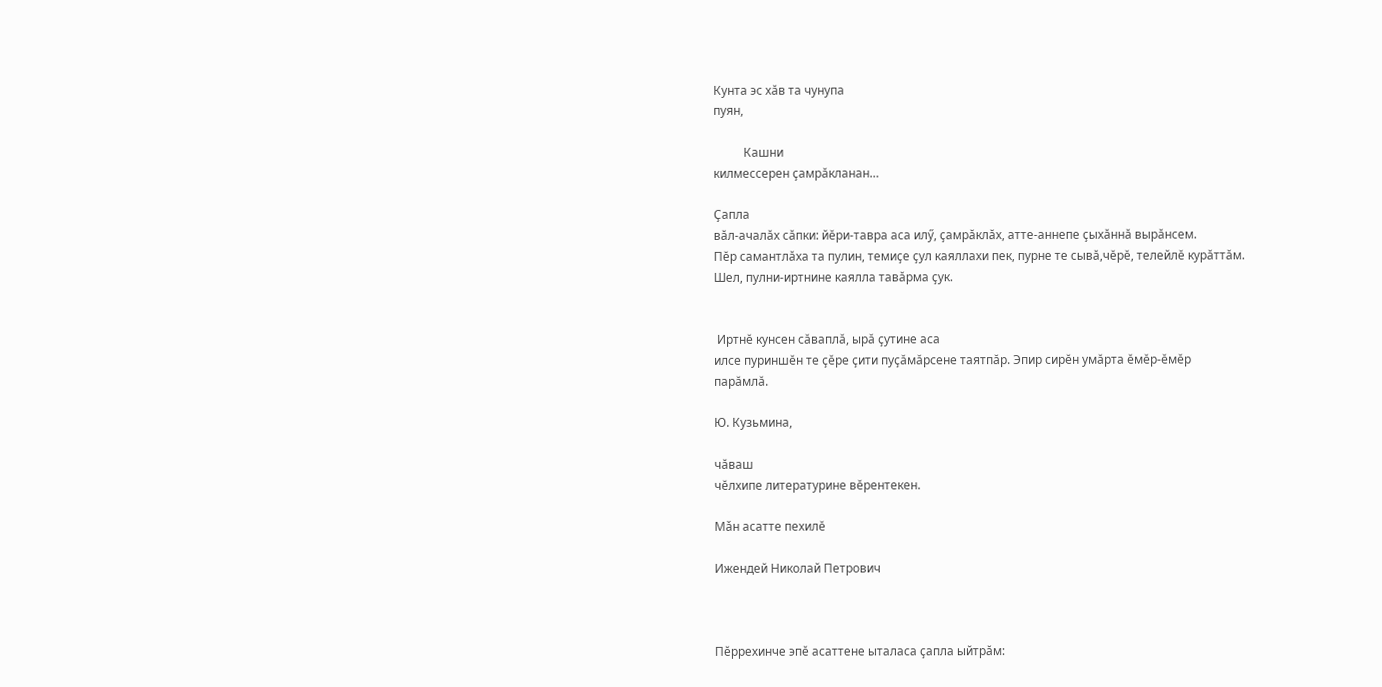Кунта эс хӑв та чунупа
пуян,

          Кашни
килмессерен ҫамрӑкланан…

Ҫапла
вӑл-ачалӑх сӑпки: йĕри-тавра аса илӳ, ҫамрӑклӑх, атте-аннепе ҫыхӑннӑ вырӑнсем.
Пĕр самантлӑха та пулин, темиҫе ҫул каяллахи пек, пурне те сывӑ,чĕрĕ, телейлĕ курӑттӑм.
Шел, пулни-иртнине каялла тавӑрма ҫук.


 Иртнĕ кунсен сăваплă, ырă ҫутине аса
илсе пуриншĕн те ҫĕре ҫити пуҫăмăрсене таятпăр. Эпир сирĕн умăрта ĕмĕр-ĕмĕр
парăмлă.

Ю. Кузьмина,

чӑваш
чĕлхипе литературине вĕрентекен.

Мǎн асатте пехилĕ

Ижендей Николай Петрович



Пӗррехинче эпӗ асаттене ыталаса ҫапла ыйтрӑм: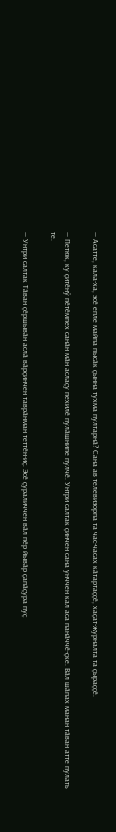— Асатте, кала-ха, эсӗ епле майпа пысӑк ҫынна тухма пултарнӑ? Сана ав телевизорпа та час-часах кӑтартаҫҫӗ, хаҫат-журналта та ҫыраҫҫӗ.

— Петюк, ку ҫитӗнӳ пӗтӗмпех санӑн мӑн аслаҫу пехилӗ пулӑшнипе пулчӗ. Унтри салтак ҫинчен сана унччен кал аса панӑччӗ-ҫке. Вӑл шӑпах манан тӑван атте пулать те.

— Унтри салтак Тӑван ҫӗршывӑн аслӑ вӑрҫинчен таврӑнман теттӗн-иҫ. Эсӗ ҫураличчен вӑл пӗр йывӑр ҫапӑҫура пуҫ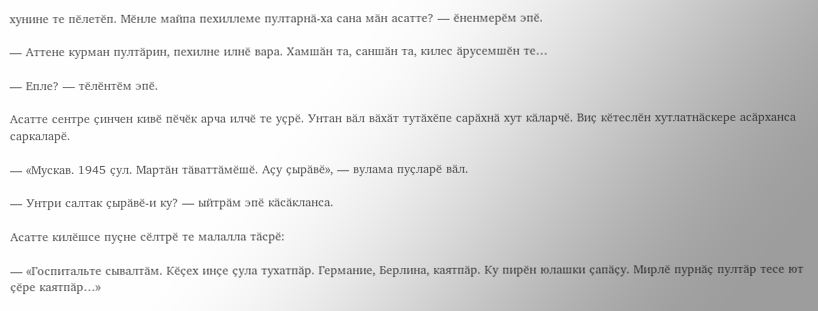хунине те пӗлетӗп. Мӗнле майпа пехиллеме пултарнӑ-ха сана мӑн асатте? — ӗненмерӗм эпӗ.

— Аттене курман пултӑрин, пехилне илнӗ вара. Хамшӑн та, саншӑн та, килес ӑрусемшӗн те…

— Епле? — тӗлӗнтӗм эпӗ.

Асатте сентре ҫинчен кивӗ пӗчӗк арча илчӗ те уҫрӗ. Унтан вӑл вӑхӑт тутӑхӗпе сарӑхнӑ хут кӑларчӗ. Виҫ кӗтеслӗн хутлатнӑскере асӑрханса саркаларӗ.

— «Мускав. 1945 ҫул. Мартӑн тӑваттӑмӗшӗ. Аҫу ҫырӑвӗ», — вулама пуҫларӗ вӑл.

— Унтри салтак ҫырӑвӗ-и ку? — ыйтрӑм эпӗ кӑсӑкланса.

Асатте килӗшсе пуҫне сӗлтрӗ те малалла тӑсрӗ:

— «Госпитальте сывалтӑм. Кӗҫех инҫе ҫула тухатпӑр. Германие, Берлина, каятпӑр. Ку пирӗн юлашки ҫапӑҫу. Мирлӗ пурнӑҫ пултӑр тесе ют ҫӗре каятпӑр…»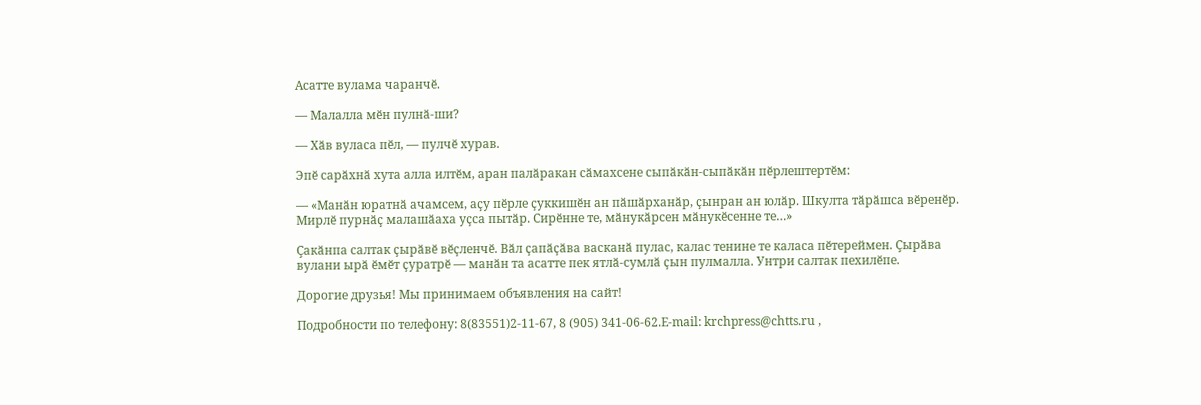Асатте вулама чаранчӗ.

— Малалла мӗн пулнӑ-ши?

— Хӑв вуласа пӗл, — пулчӗ хурав.

Эпӗ сарӑхнӑ хута алла илтӗм, аран палӑракан сӑмахсене сыпӑкӑн-сыпӑкӑн пӗрлештертӗм:

— «Манӑн юратнӑ ачамсем, аҫу пӗрле ҫуккишӗн ан пӑшӑрханӑр, ҫынран ан юлӑр. Шкулта тӑрӑшса вӗренӗр. Мирлӗ пурнӑҫ малашӑаха уҫса пытӑр. Сирӗнне те, мӑнукӑрсен мӑнукӗсенне те…»

Çакӑнпа салтак ҫырӑвӗ вӗҫленчӗ. Вӑл ҫапӑҫӑва васканӑ пулас, калас тенине те каласа пӗтереймен. Çырӑва вулани ырӑ ӗмӗт ҫуратрӗ — манӑн та асатте пек ятлӑ-сумлӑ ҫын пулмалла. Унтри салтак пехилӗпе.

Дорогие друзья! Мы принимаем объявления на сайт!

Подробности по телефону: 8(83551)2-11-67, 8 (905) 341-06-62.E-mail: krchpress@chtts.ru ,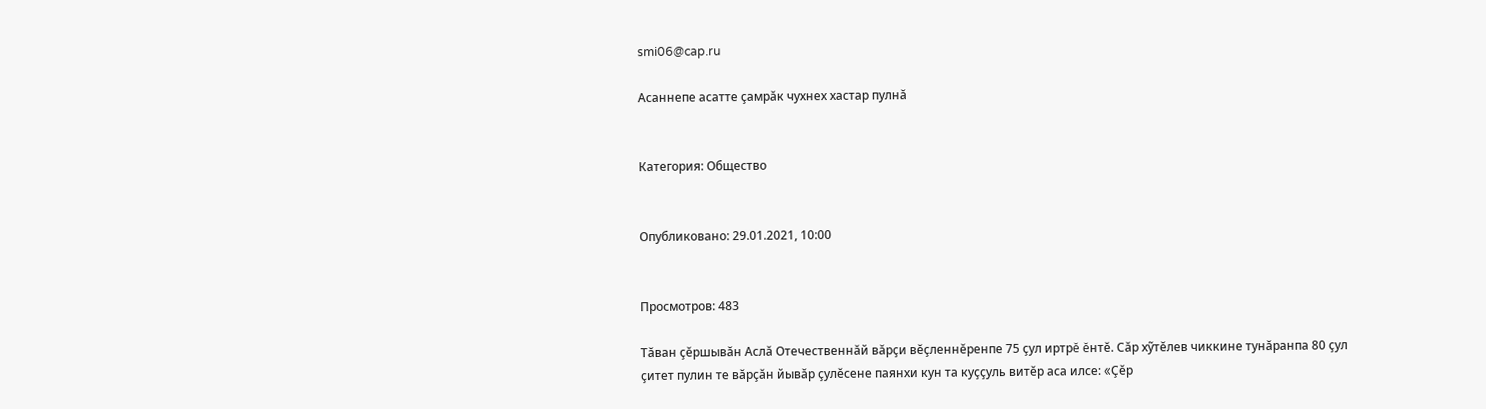smi06@cap.ru

Асаннепе асатте çамрăк чухнех хастар пулнă


Категория: Общество


Опубликовано: 29.01.2021, 10:00


Просмотров: 483

Тăван çĕршывăн Аслă Отечественнăй вăрçи вĕçленнĕренпе 75 çул иртрĕ ĕнтĕ. Сăр хỹтĕлев чиккине тунăранпа 80 çул çитет пулин те вăрçăн йывăр çулĕсене паянхи кун та куççуль витĕр аса илсе: «Çĕр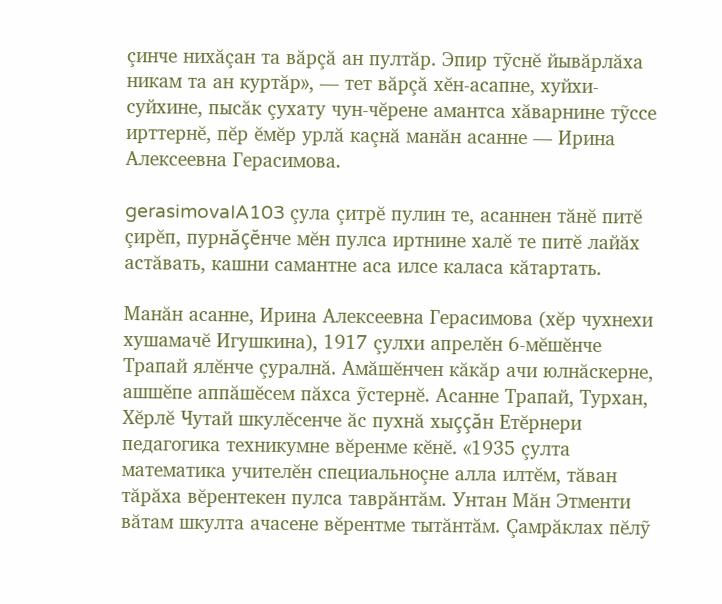çинче нихăçан та вăрçă ан пултăр. Эпир тỹснĕ йывăрлăха никам та ан куртăр», — тет вăрçă хĕн-асапне, хуйхи-суйхине, пысăк çухату чун-чĕрене амантса хăварнине тỹссе ирттернĕ, пĕр ĕмĕр урлă каçнă манăн асанне — Ирина Алексеевна Герасимова.

gerasimovaIA103 çула çитрĕ пулин те, асаннен тăнĕ питĕ çирĕп, пурнăçĕнче мĕн пулса иртнине халĕ те питĕ лайăх астăвать, кашни самантне аса илсе каласа кăтартать.

Манăн асанне, Ирина Алексеевна Герасимова (хĕр чухнехи хушамачĕ Игушкина), 1917 çулхи апрелĕн 6-мĕшĕнче Трапай ялĕнче çуралнă. Амăшĕнчен кăкăр ачи юлнăскерне, ашшĕпе аппăшĕсем пăхса ỹстернĕ. Асанне Трапай, Турхан, Хĕрлĕ Чутай шкулĕсенче ăс пухнă хыççăн Етĕрнери педагогика техникумне вĕренме кĕнĕ. «1935 çулта математика учителĕн специальноçне алла илтĕм, тăван тăрăха вĕрентекен пулса таврăнтăм. Унтан Мăн Этменти вăтам шкулта ачасене вĕрентме тытăнтăм. Çамрăклах пĕлỹ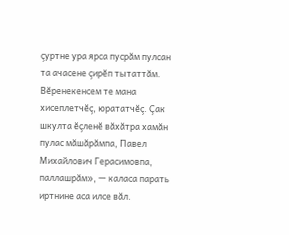çуртне ура ярса пусрăм пулсан та ачасене çирĕп тытаттăм. Вĕренекенсем те мана хисеплетчĕç, юрататчĕç. Çак шкулта ĕçленĕ вăхăтра хамăн пулас мăшăрăмпа, Павел Михайлович Герасимовпа, паллашрăм», — каласа парать иртнине аса илсе вăл.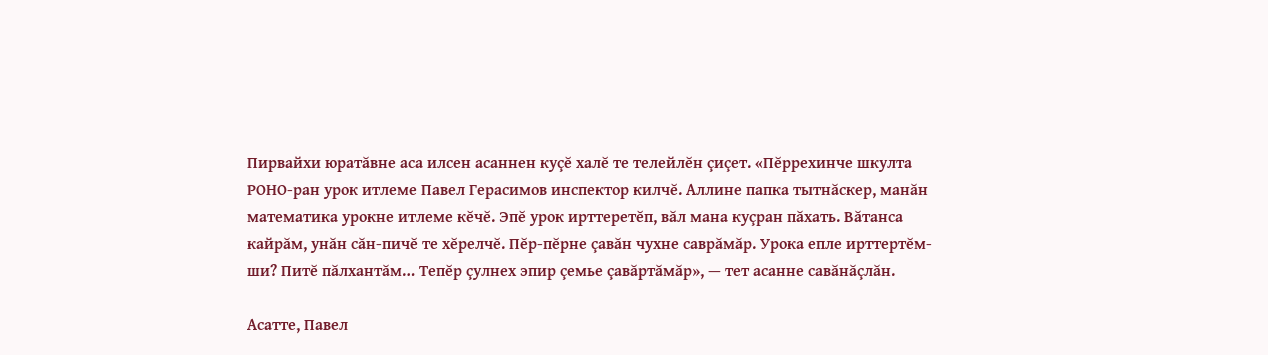Пирвайхи юратăвне аса илсен асаннен куçĕ халĕ те телейлĕн çиçет. «Пĕррехинче шкулта РОНО-ран урок итлеме Павел Герасимов инспектор килчĕ. Аллине папка тытнăскер, манăн математика урокне итлеме кĕчĕ. Эпĕ урок ирттеретĕп, вăл мана куçран пăхать. Вăтанса кайрăм, унăн сăн-пичĕ те хĕрелчĕ. Пĕр-пĕрне çавăн чухне саврăмăр. Урока епле ирттертĕм-ши? Питĕ пăлхантăм… Тепĕр çулнех эпир çемье çавăртăмăр», — тет асанне савăнăçлăн.

Асатте, Павел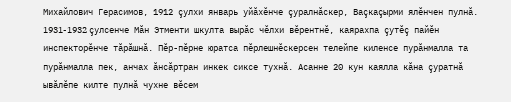Михайлович Герасимов, 1912 çулхи январь уйăхĕнче çуралнăскер, Ваçкаçырми ялĕнчен пулнă. 1931-1932 çулсенче Мăн Этменти шкулта вырăс чĕлхи вĕрентнĕ, каярахпа çутĕç пайĕн инспекторĕнче тăрăшнă. Пĕр-пĕрне юратса пĕрлешнĕскерсен телейпе киленсе пурăнмалла та пурăнмалла пек, анчах ăнсăртран инкек сиксе тухнă. Асанне 20 кун каялла кăна çуратнă ывăлĕпе килте пулнă чухне вĕсем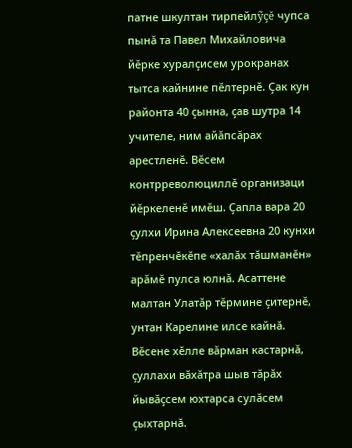патне шкултан тирпейлỹçĕ чупса пынă та Павел Михайловича йĕрке хуралçисем урокранах тытса кайнине пĕлтернĕ. Çак кун районта 40 çынна, çав шутра 14 учителе, ним айăпсăрах арестленĕ. Вĕсем контрреволюциллĕ организаци йĕркеленĕ имĕш. Çапла вара 20 çулхи Ирина Алексеевна 20 кунхи тĕпренчĕкĕпе «халăх тăшманĕн» арăмĕ пулса юлнă. Асаттене малтан Улатăр тĕрмине çитернĕ, унтан Карелине илсе кайнă. Вĕсене хĕлле вăрман кастарнă, çуллахи вăхăтра шыв тăрăх йывăçсем юхтарса сулăсем çыхтарнă.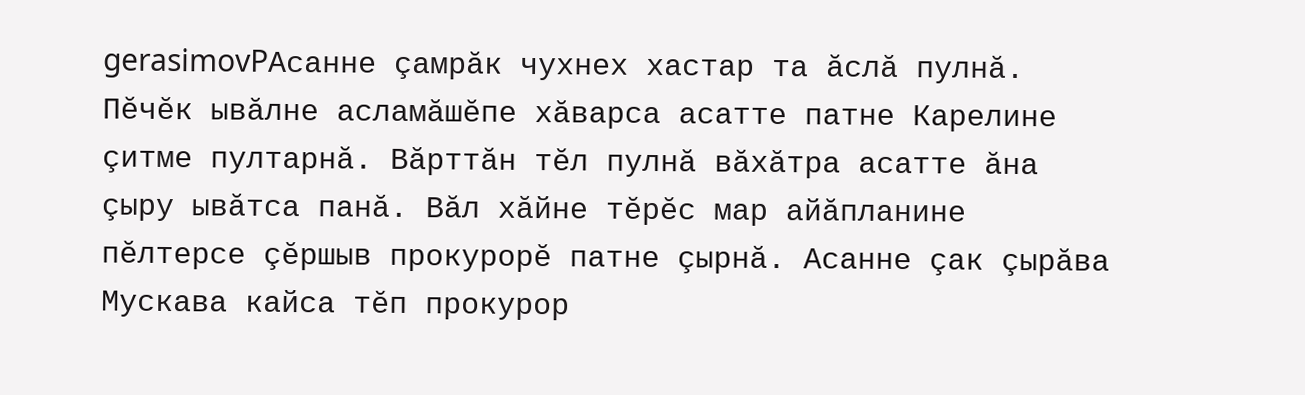gerasimovPАсанне çамрăк чухнех хастар та ăслă пулнă. Пĕчĕк ывăлне асламăшĕпе хăварса асатте патне Карелине çитме пултарнă. Вăрттăн тĕл пулнă вăхăтра асатте ăна çыру ывăтса панă. Вăл хăйне тĕрĕс мар айăпланине пĕлтерсе çĕршыв прокурорĕ патне çырнă. Асанне çак çырăва Мускава кайса тĕп прокурор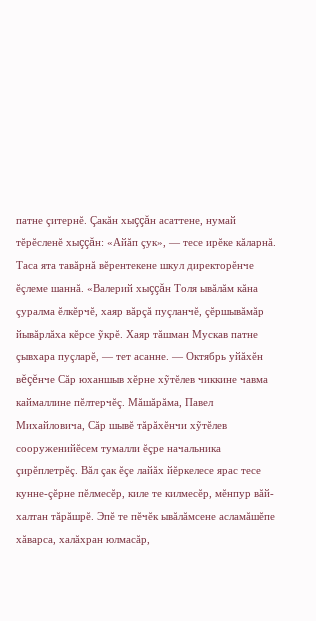патне çитернĕ. Çакăн хыççăн асаттене, нумай тĕрĕсленĕ хыççăн: «Айăп çук», — тесе ирĕке кăларнă. Таса ята тавăрнă вĕрентекене шкул директорĕнче ĕçлеме шаннă. «Валерий хыççăн Толя ывăлăм кăна çуралма ĕлкĕрчĕ, хаяр вăрçă пуçланчĕ, çĕршывăмăр йывăрлăха кĕрсе ỹкрĕ. Хаяр тăшман Мускав патне çывхара пуçларĕ, — тет асанне. — Октябрь уйăхĕн вĕçĕнче Сăр юханшыв хĕрне хỹтĕлев чиккине чавма каймаллине пĕлтерчĕç. Мăшăрăма, Павел Михайловича, Сăр шывĕ тăрăхĕнчи хỹтĕлев сооруженийĕсем тумалли ĕçре начальника çирĕплетрĕç. Вăл çак ĕçе лайăх йĕркелесе ярас тесе кунне-çĕрне пĕлмесĕр, киле те килмесĕр, мĕнпур вăй-халтан тăрăшрĕ. Эпĕ те пĕчĕк ывăлăмсене асламăшĕпе хăварса, халăхран юлмасăр,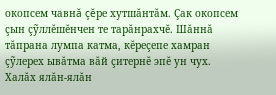окопсем чавнă çĕре хутшăнтăм. Çак окопсем çын çỹллĕшĕнчен те тарăнрахчĕ. Шăннă тăпрана лумпа катма, кĕреçепе хамран çỹлерех ывăтма вăй çитернĕ эпĕ ун чух. Халăх ялăн-ялăн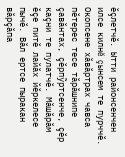ĕçлетчĕ. Ытти районсенчен илсе килнĕ çынсем те пурччĕ. Окопсене хăвăртрах чавса пĕтерес тесе тăрăшнипе çавăнтах, çĕрпỹртсенче, çĕр каçни те пулатчĕ. Мăшăрăм ĕçе питĕ лайăх йĕркелесе пычĕ. Вăл ертсе пыракан вăрçăпа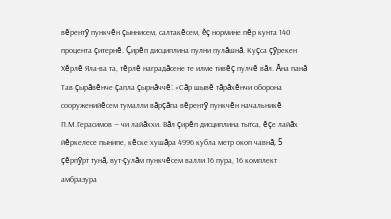вĕрентỹ пункчĕн çыннисем, салтакĕсем, ĕç нормине пĕр кунта 140 процента çитернĕ. Çирĕп дисциплина пулни пулăшнă. Куçса çỹрекен Хĕрлĕ Яла-ва та, тĕрлĕ наградăсене те илме тивĕç пулчĕ вăл. Ăна панă Тав çырăвĕнче çапла çырнăччĕ: «Сăр шывĕ тăрăхĕнчи оборона сооруженийĕсем тумалли вăрçăпа вĕрентỹ пункчĕн начальникĕ П.М.Герасимов — чи лайăххи. Вăл çирĕп дисциплина тытса, ĕçе лайăх йĕркелесе пынипе, кĕске хушăра 4996 кубла метр окоп чавнă, 5 çĕрпỹрт тунă, вут-çулăм пункчĕсем валли 16 пура, 16 комплект амбразура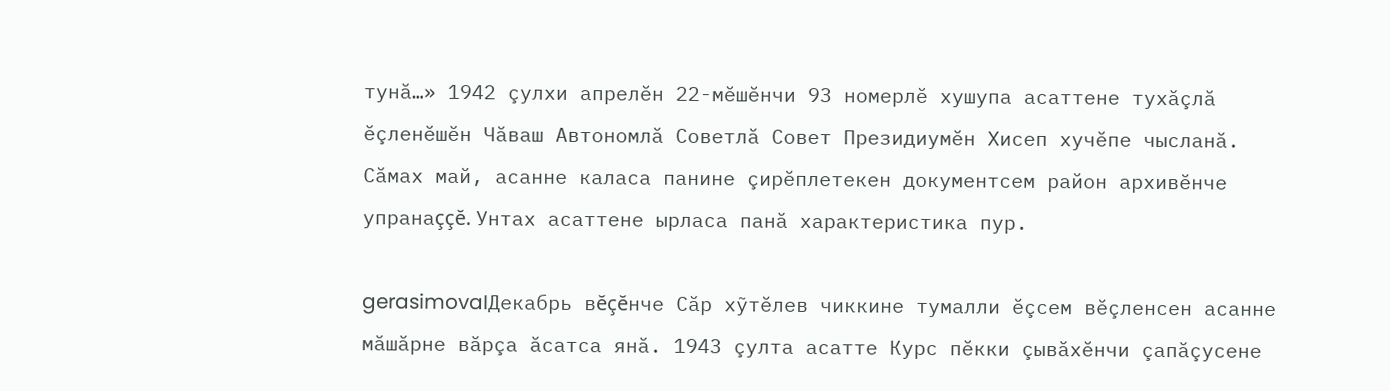тунă…» 1942 çулхи апрелĕн 22-мĕшĕнчи 93 номерлĕ хушупа асаттене тухăçлă ĕçленĕшĕн Чăваш Автономлă Советлă Совет Президиумĕн Хисеп хучĕпе чысланă. Сăмах май, асанне каласа панине çирĕплетекен документсем район архивĕнче упранаççĕ. Унтах асаттене ырласа панă характеристика пур.

gerasimovaIДекабрь вĕçĕнче Сăр хỹтĕлев чиккине тумалли ĕçсем вĕçленсен асанне мăшăрне вăрçа ăсатса янă. 1943 çулта асатте Курс пĕкки çывăхĕнчи çапăçусене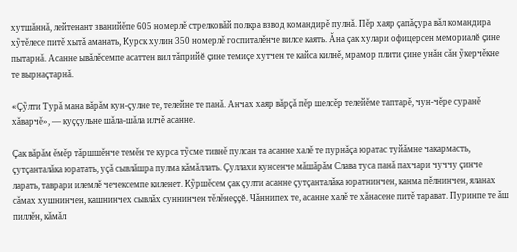хутшăннă, лейтенант званийĕпе 605 номерлĕ стрелковăй полкра взвод командирĕ пулнă. Пĕр хаяр çапăçура вăл командира хỹтĕлесе питĕ хытă аманать, Курск хулин 350 номерлĕ госпиталĕнче вилсе каять. Ăна çак хулари офицерсен мемориалĕ çине пытарнă. Асанне ывăлĕсемпе асаттен вил тăприйĕ çине темиçе хутчен те кайса килнĕ, мрамор плити çине унăн сăн ỹкерчĕкне те вырнаçтарнă.

«Çỹлти Турă мана вăрăм кун-çулне те, телейне те панă. Анчах хаяр вăрçă пĕр шелсĕр телейĕме таптарĕ, чун-чĕре суранĕ хăварчĕ», — куççульне шăла-шăла илчĕ асанне.

Çак вăрăм ĕмĕр тăршшĕнче темĕн те курса тỹсме тивнĕ пулсан та асанне халĕ те пурнăçа юратас туйăмне чакармасть, çутçанталăка юратать, уçă сывлăшра пулма кăмăллать. Çуллахи кунсенче мăшăрăм Слава туса панă пахчари чуччу çинче ларать, таврари илемлĕ чечексемпе киленет. Кỹршĕсем çак çулти асанне çутçанталăка юратнинчен, канма пĕлнинчен, яланах сăмах хушнинчен, кашнинчех сывлăх суннинчен тĕлĕнеççĕ. Чăннипех те, асанне халĕ те хăнасене питĕ тарават. Пуринпе те ăш пиллĕн, кăмăл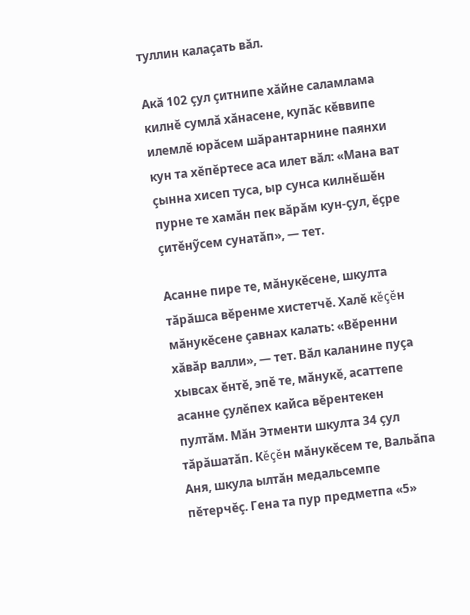туллин калаçать вăл.

Акă 102 çул çитнипе хăйне саламлама килнĕ сумлă хăнасене, купăс кĕввипе илемлĕ юрăсем шăрантарнине паянхи кун та хĕпĕртесе аса илет вăл: «Мана ват çынна хисеп туса, ыр сунса килнĕшĕн пурне те хамăн пек вăрăм кун-çул, ĕçре çитĕнỹсем сунатăп», — тет.

Асанне пире те, мăнукĕсене, шкулта тăрăшса вĕренме хистетчĕ. Халĕ кĕçĕн мăнукĕсене çавнах калать: «Вĕренни хăвăр валли», — тет. Вăл каланине пуçа хывсах ĕнтĕ, эпĕ те, мăнукĕ, асаттепе асанне çулĕпех кайса вĕрентекен пултăм. Мăн Этменти шкулта 34 çул тăрăшатăп. Кĕçĕн мăнукĕсем те, Вальăпа Аня, шкула ылтăн медальсемпе пĕтерчĕç. Гена та пур предметпа «5»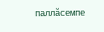паллăсемпе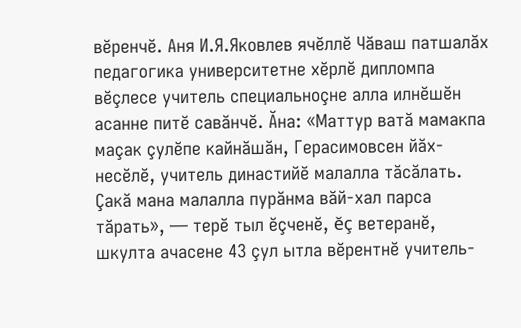вĕренчĕ. Аня И.Я.Яковлев ячĕллĕ Чăваш патшалăх педагогика университетне хĕрлĕ дипломпа вĕçлесе учитель специальноçне алла илнĕшĕн асанне питĕ савăнчĕ. Ăна: «Маттур ватă мамакпа маçак çулĕпе кайнăшăн, Герасимовсен йăх-несĕлĕ, учитель династийĕ малалла тăсăлать. Çакă мана малалла пурăнма вăй-хал парса тăрать», — терĕ тыл ĕçченĕ, ĕç ветеранĕ, шкулта ачасене 43 çул ытла вĕрентнĕ учитель-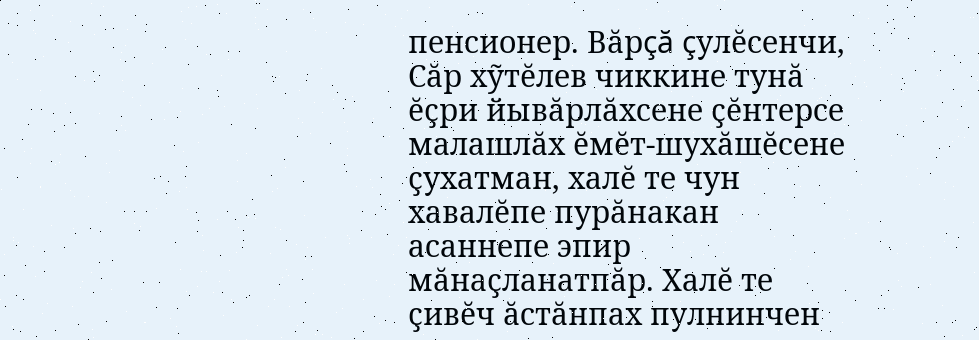пенсионер. Вăрçă çулĕсенчи, Сăр хỹтĕлев чиккине тунă ĕçри йывăрлăхсене çĕнтерсе малашлăх ĕмĕт-шухăшĕсене çухатман, халĕ те чун хавалĕпе пурăнакан асаннепе эпир мăнаçланатпăр. Халĕ те çивĕч ăстăнпах пулнинчен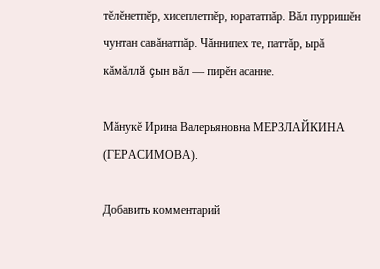тĕлĕнетпĕр, хисеплетпĕр, юрататпăр. Вăл пурришĕн чунтан савăнатпăр. Чăннипех те, паттăр, ырă кăмăллă çын вăл — пирĕн асанне.

Мăнукĕ Ирина Валерьяновна МЕРЗЛАЙКИНА (ГЕРАСИМОВА).

Добавить комментарий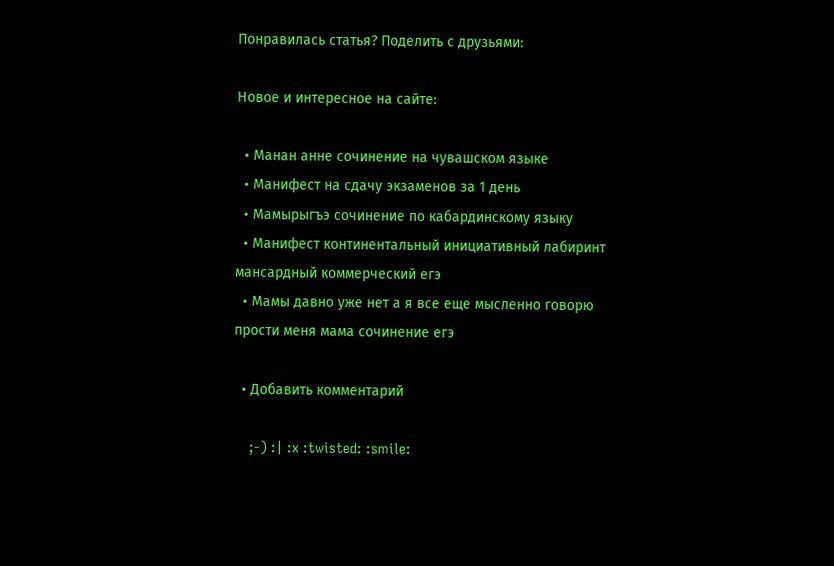Понравилась статья? Поделить с друзьями:

Новое и интересное на сайте:

  • Манан анне сочинение на чувашском языке
  • Манифест на сдачу экзаменов за 1 день
  • Мамырыгъэ сочинение по кабардинскому языку
  • Манифест континентальный инициативный лабиринт мансардный коммерческий егэ
  • Мамы давно уже нет а я все еще мысленно говорю прости меня мама сочинение егэ

  • Добавить комментарий

    ;-) :| :x :twisted: :smile: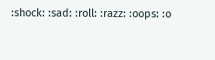:shock: :sad: :roll: :razz: :oops: :o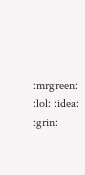:mrgreen: :lol: :idea: :grin: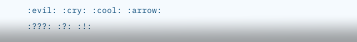:evil: :cry: :cool: :arrow: :???: :?: :!: